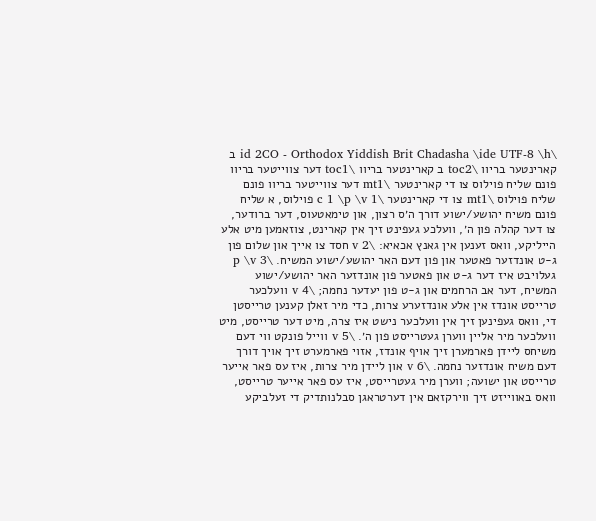\id 2CO - Orthodox Yiddish Brit Chadasha \ide UTF-8 \h ב קארינטער בריוו \toc2 ב קארינטער בריוו \toc1 דער צווייטער בריוו פונם שליח פוילוס צו די קארינטער \mt1 דער צווייטער בריוו פונם שליח פוילוס \mt1 צו די קארינטער \c 1 \p \v 1 פוילוס, א שליח פונם משיח יהושע/ישוע דורך ה׳ס רצון, און טימאטעוס, דער ברודער, צו דער קהלה פון ה׳, וועלכע געפינט זיך אין קארינט, צוזאמען מיט אלע הייליקע, וואס זענען אין גאנץ אכאיא: \v 2 חסד צו אייך און שלום פון ג‑ט אונדזער פאטער און פון דעם האר יהושע/ישוע המשיח. \p \v 3 געלויבט איז דער ג‑ט און פאטער פון אונדזער האר יהושע/ישוע המשיח, דער אב הרחמים און ג‑ט פון יעדער נחמה; \v 4 וועלכער טרייסט אונדז אין אלע אונדזערע צרות, כדי מיר זאלן קענען טרייסטן די, וואס געפינען זיך אין וועלכער נישט איז צרה, מיט דער טרייסט, מיט וועלכער מיר אליין ווערן געטרייסט פון ה׳. \v 5 ווייל פונקט ווי דעם משיחס ליידן פארמערן זיך אויף אונדז, אזוי פארמערט זיך אויך דורך דעם משיח אונדזער נחמה. \v 6 און ליידן מיר צרות, איז עס פאר אייער טרייסט און ישועה; ווערן מיר געטרייסט, איז עס פאר אייער טרייסט, וואס באווייזט זיך ווירקזאם אין דערטראגן סבלנותדיק די זעלביקע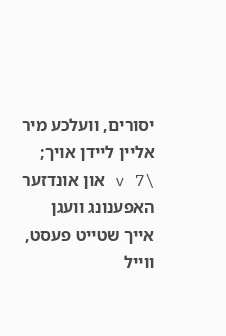יסורים, וועלכע מיר אליין ליידן אויך; \v 7 און אונדזער האפענונג וועגן אייך שטייט פעסט, ווייל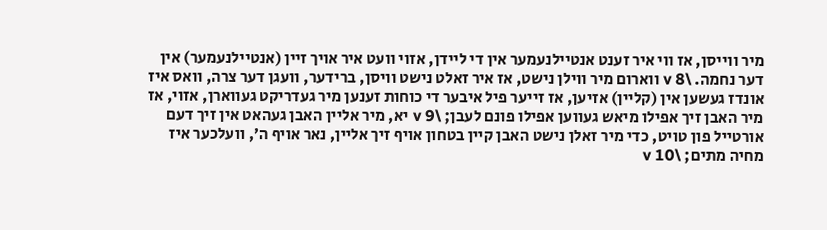מיר ווייסן, אז ווי איר זענט אנטיילנעמער אין די ליידן, אזוי וועט איר אויך זיין (אנטיילנעמער) אין דער נחמה. \v 8 ווארום מיר ווילן נישט, אז איר זאלט נישט וויסן, ברידער, וועגן דער צרה, וואס איז אונדז געשען אין (קליין) אזיען, אז זייער פיל איבער די כוחות זענען מיר געדריקט געווארן, אזוי, אז מיר האבן זיך אפילו מיאש געווען אפילו פונם לעבן; \v 9 יא, מיר אליין האבן געהאט אין זיך דעם אורטייל פון טויט, כדי מיר זאלן נישט האבן קיין בטחון אויף זיך אליין, נאר אויף ה׳, וועלכער איז מחיה מתים; \v 10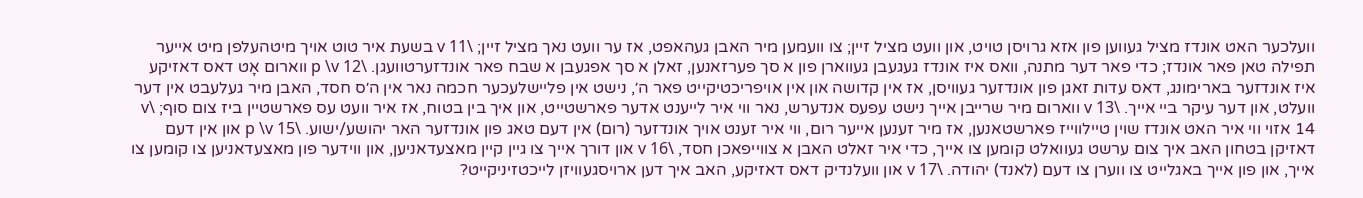וועלכער האט אונדז מציל געווען פון אזא גרויסן טויט, און וועט מציל זיין; צו וועמען מיר האבן געהאפט, אז ער וועט נאך מציל זיין; \v 11 בשעת איר טוט אויך מיטהעלפן מיט אייער תפילה טאן פאר אונדז; כדי פאר דער מתנה, וואס איז אונדז געגעבן געווארן פון א סך פערזאנען, זאלן א סך אפגעבן א שבח פאר אונדזערטוועגן. \p \v 12 ווארום אָט דאס דאזיקע איז אונדזער בארימונג, דאס עדות זאגן פון אונדזער געוויסן, אז אין קדושה און אין אויפריכטיקייט פאר ה׳, נישט אין פליישלעכער חכמה נאר אין ה׳ס חסד, האבן מיר געלעבט אין דער וועלט, און דער עיקר ביי אייך. \v 13 ווארום מיר שרייבן אייך נישט עפעס אנדערש, נאר ווי איר לייענט אדער פארשטייט, און איך בין בטוח, אז איר וועט עס פארשטיין ביז צום סוף; \v 14 אזוי ווי איר האט אונדז שוין טיילווייז פארשטאנען, אז מיר זענען אייער רום, ווי איר זענט אויך אונדזער (רום) אין דעם טאג פון אונדזער האר יהושע/ישוע. \p \v 15 און אין דעם דאזיקן בטחון האב איך צום ערשט געוואלט קומען צו אייך, כדי איר זאלט האבן א צווייפאכן חסד, \v 16 און דורך אייך צו גיין קיין מאצעדאניען, און ווידער פון מאצעדאניען צו קומען צו אייך, און פון אייך באגלייט צו ווערן צו דעם (לאנד) יהודה. \v 17 און וועלנדיק דאס דאזיקע, האב איך דען ארויסגעוויזן לייכטזיניקייט?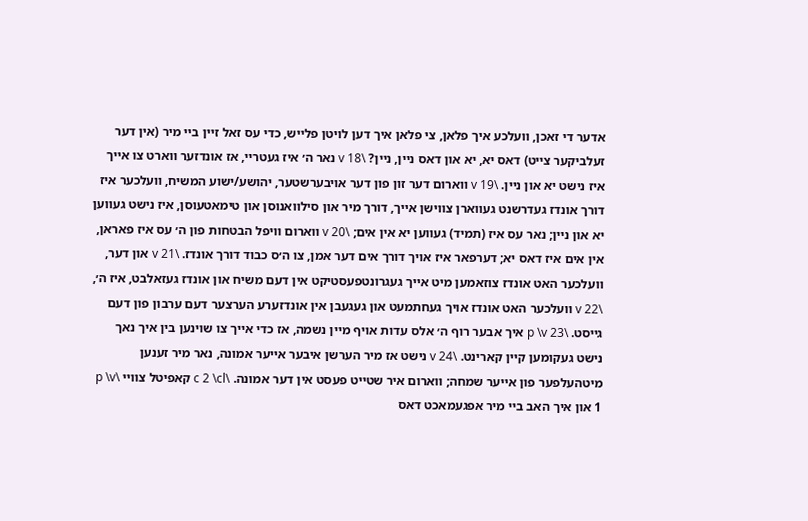אדער די זאכן, וועלכע איך פלאן, צי פלאן איך דען לויטן פלייש, כדי עס זאל זיין ביי מיר (אין דער זעלביקער צייט) דאס יא, יא און דאס ניין, ניין? \v 18 נאר ה׳ איז געטריי, אז אונדזער ווארט צו אייך איז נישט יא און ניין. \v 19 ווארום דער זון פון דער אויבערשטער, יהושע/ישוע המשיח, וועלכער איז דורך אונדז געדרשנט געווארן צווישן אייך, דורך מיר און סילוואנוסן און טימאטעוסן, איז נישט געווען יא און ניין; נאר עס איז (תמיד) געווען יא אין אים; \v 20 ווארום וויפל הבטחות פון ה׳ עס איז פאראן, אין אים איז דאס יא; דערפאר איז אויך דורך אים דער אמן, צו ה׳ס כבוד דורך אונדז. \v 21 און דער, וועלכער האט אונדז צוזאמען מיט אייך געגרונטפעסטיקט אין דעם משיח און אונדז געזאלבט, איז ה׳, \v 22 וועלכער האט אונדז אויך געחתמעט און געגעבן אין אונדזערע הערצער דעם ערבון פון דעם גייסט. \p \v 23 איך אבער רוף ה׳ אלס עדות אויף מיין נשמה, אז כדי אייך צו שוינען בין איך נאך נישט געקומען קיין קארינט. \v 24 נישט אז מיר הערשן איבער אייער אמונה, נאר מיר זענען מיטהעלפער פון אייער שמחה; ווארום איר שטייט פעסט אין דער אמונה. \c 2 \cl קאפיטל צוויי \p \v 1 און איך האב ביי מיר אפגעמאכט דאס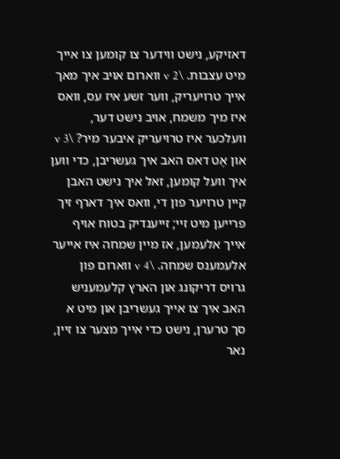דאזיקע, נישט ווידער צו קומען צו אייך מיט עצבות. \v 2 ווארום אויב איך מאך אייך טרויעריק, ווער זשע איז עס, וואס איז מיך משמח, אויב נישט דער, וועלכער איז טרויעריק איבער מיר? \v 3 און אָט דאס האב איך געשריבן, כדי ווען איך וועל קומען, זאל איך נישט האבן קיין טרויער פון די, וואס איך דארף זיך פרייען מיט זיי; זייענדיק בטוח אויף אייך אלעמען, אז מיין שמחה איז אייער אלעמענס שמחה. \v 4 ווארום פון גרויס דריקונג און הארץ קלעמעניש האב איך צו אייך געשריבן און מיט א סך טרערן, נישט כדי אייך מצער צו זיין, נאר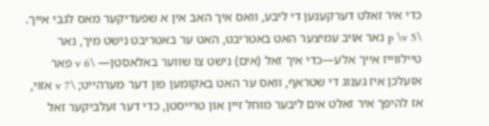כדי איר זאלט דערקענען די ליבע, וואס איך האב אין א שפעדיקער מאס לגבי אייך. \p \v 5 נאר אויב עמיצער האט באטריבט, האט ער באטריבט נישט מיך, נאר טיילווייז אייך אלע—כדי איך זאל (אים) נישט צו שווער באלאסטן— \v 6 פאר אזעלכן איז גענוג די שטראף, וואס ער האט באקומען פון דער מערהייט; \v 7 אזוי, אז להיפך איר זאלט אים ליבער מוחל זיין און טרייסטן, כדי דער זעלביקער זאל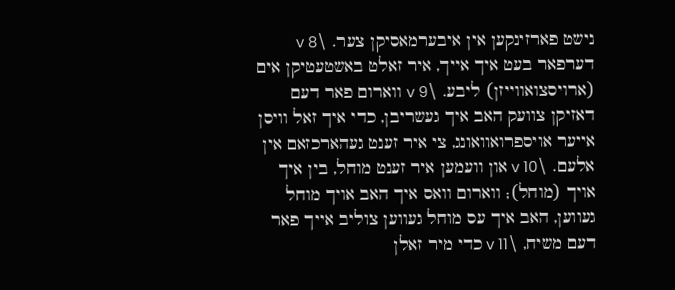נישט פארזינקען אין איבערמאסיקן צער. \v 8 דערפאר בעט איך אייך, איר זאלט באשטעטיקן אים (ארויסצואווייזן) ליבע. \v 9 ווארום פאר דעם דאזיקן צוועק האב איך געשריבן, כדי איך זאל וויסן אייער אויספרואוואונג, צי איר זענט געהארכזאם אין אלעם. \v 10 און וועמען איר זענט מוחל, בין איך אויך (מוחל); ווארום וואס איך האב אויך מוחל געווען, האב איך עס מוחל געווען צוליב אייך פאר דעם משיח, \v 11 כדי מיר זאלן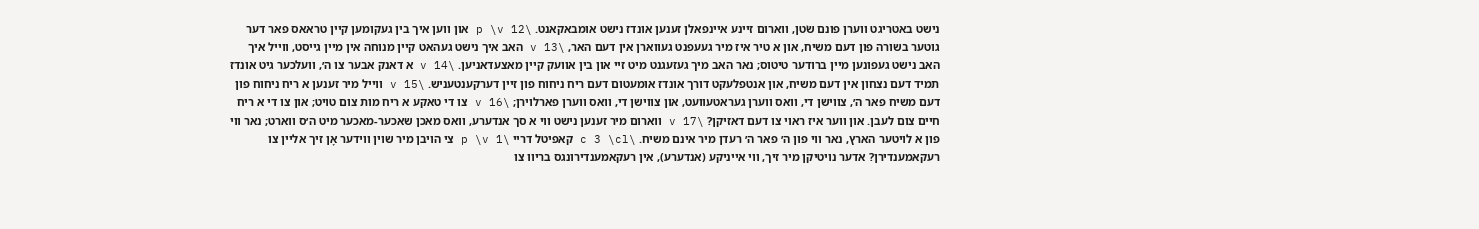נישט באטריגט ווערן פונם שׂטן, ווארום זיינע איינפאלן זענען אונדז נישט אומבאקאנט. \p \v 12 און ווען איך בין געקומען קיין טראאס פאר דער גוטער בשורה פון דעם משיח, און א טיר איז מיר געעפנט געווארן אין דעם האר, \v 13 האב איך נישט געהאט קיין מנוחה אין מיין גייסט, ווייל איך האב נישט געפונען מיין ברודער טיטוס; נאר האב מיך געזעגנט מיט זיי און בין אוועק קיין מאצעדאניען. \v 14 א דאנק אבער צו ה׳, וועלכער גיט אונדז תמיד דעם נצחון אין דעם משיח, און אנטפלעקט דורך אונדז אומעטום דעם ריח ניחוח פון זיין דערקענטעניש. \v 15 ווייל מיר זענען א ריח ניחוח פון דעם משיח פאר ה׳, צווישן די, וואס ווערן געראטעוועט, און צווישן די, וואס ווערן פארלוירן; \v 16 צו די טאקע א ריח מות צום טויט; און צו די א ריח חיים צום לעבן. און ווער איז ראוי צו דעם דאזיקן? \v 17 ווארום מיר זענען נישט ווי א סך אנדערע, וואס מאכן שאכער‑מאכער מיט ה׳ס ווארט; נאר ווי פון א לויטער הארץ, נאר ווי פון ה׳ פאר ה׳ רעדן מיר אינם משיח. \c 3 \cl קאפיטל דריי \p \v 1 צי הויבן מיר שוין ווידער אָן זיך אליין צו רעקאמענדירן? אדער נויטיקן מיר זיך, ווי אייניקע (אנדערע), אין רעקאמענדירונגס בריוו צו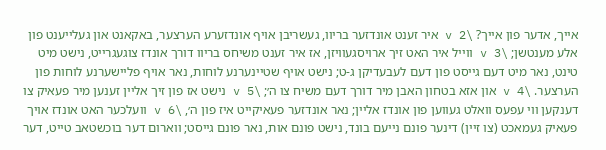אייך, אדער פון אייך? \v 2 איר זענט אונדזער בריוו, געשריבן אויף אונדזערע הערצער, באקאנט און געלייענט פון אלע מענטשן; \v 3 ווייל איר האט זיך ארויסגעוויזן, אז איר זענט משיחס בריוו דורך אונדז צוגעגרייט, נישט מיט טינט, נאר מיט דעם גייסט פון דעם לעבעדיקן ג‑ט; נישט אויף שטיינערנע לוחות, נאר אויף פליישערנע לוחות פון הערצער. \v 4 און אזא בטחון האבן מיר דורך דעם משיח צו ה׳; \v 5 נישט אז פון זיך אליין זענען מיר פעאיק צו דענקען ווי עפעס וואלט געווען פון אונדז אליין; נאר אונדזער פעאיקייט איז פון ה׳, \v 6 וועלכער האט אונדז אויך פעאיק געמאכט (צו זיין) דינער פונם נייעם בונד, נישט פונם אות, נאר פונם גייסט; ווארום דער בוכשטאב טייט, דער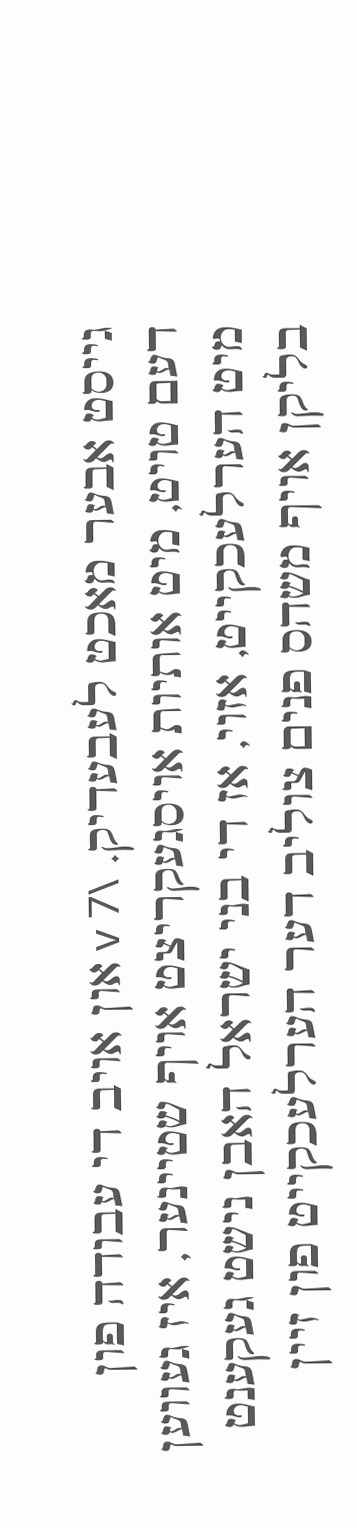גייסט אבער מאכט לעבעדיק. \v 7 און אויב די עבודה פון דעם טויט, מיט אותיות אויסגעקריצט אויף שטיינער, איז געווען מיט הערלעכקייט, אזוי, אז די בני ישראל האבן נישט געקענט בליקן אויף משהס פנים צוליב דער הערלעכקייט פון זיין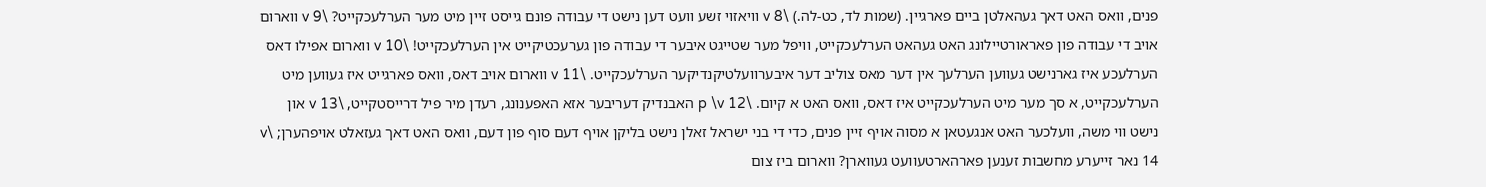פנים, וואס האט דאך געהאלטן ביים פארגיין. (שמות לד, כט-לה.) \v 8 וויאזוי זשע וועט דען נישט די עבודה פונם גייסט זיין מיט מער הערלעכקייט? \v 9 ווארום אויב די עבודה פון פאראורטיילונג האט געהאט הערלעכקייט, וויפל מער שטייגט איבער די עבודה פון גערעכטיקייט אין הערלעכקייט! \v 10 ווארום אפילו דאס הערלעכע איז גארנישט געווען הערלעך אין דער מאס צוליב דער איבערוועלטיקנדיקער הערלעכקייט. \v 11 ווארום אויב דאס, וואס פארגייט איז געווען מיט הערלעכקייט, א סך מער מיט הערלעכקייט איז דאס, וואס האט א קיום. \p \v 12 האבנדיק דעריבער אזא האפענונג, רעדן מיר פיל דרייסטקייט, \v 13 און נישט ווי משה, וועלכער האט אנגעטאן א מסוה אויף זיין פנים, כדי די בני ישראל זאלן נישט בליקן אויף דעם סוף פון דעם, וואס האט דאך געזאלט אויפהערן; \v 14 נאר זייערע מחשבות זענען פארהארטעוועט געווארן? ווארום ביז צום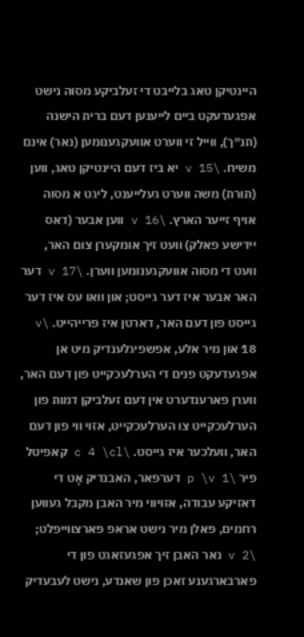היינטיקן טאג בלייבט די זעלביקע מסוה נישט אפגעדעקט ביים לייענען דעם ברית הישנה (תנ״ך), ווייל זי ווערט אוועקגענומען (נאר) אינם משיח. \v 15 יא ביז דעם היינטיקן טאג, ווען (תורת) משה ווערט געלייענט, ליגט א מסוה אויף זייער הארץ. \v 16 ווען אבער (דאס יידישע פאלק) וועט זיך אומקערן צום האר, וועט די מסוה אוועקגענומען ווערן. \v 17 דער האר אבער איז דער גייסט; און וואו עס איז דער גייסט פון דעם האר, דארטן איז פרייהייט. \v 18 און מיר אלע, אפשפיגלענדיק מיט אן אפגעדעקט פנים די הערלעכקייט פון דעם האר, ווערן פארענדערט אין דעם זעלביקן דמות פון הערלעכקייט צו הערלעכקייט, אזוי ווי פון דעם האר, וועלכער איז גייסט. \c 4 \cl קאפיטל פיר \p \v 1 דערפאר, האבנדיק אָט די דאזיקע עבודה, אזויווי מיר האבן מקבל געווען רחמים, פאלן מיר נישט אראפ פארצווייפלט; \v 2 נאר האבן זיך אפגעזאגט פון די פארבארגענע זאכן פון שאנדע, נישט לעבעדיק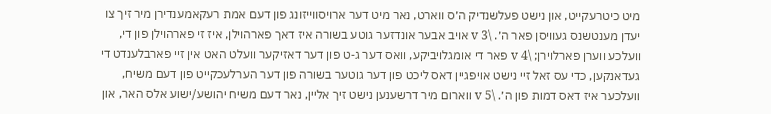מיט כיטרעקייט, און נישט פעלשנדיק ה׳ס ווארט, נאר מיט דער ארויסווייזונג פון דעם אמת רעקאמענדירן מיר זיך צו יעדן מענטשנס געוויסן פאר ה׳. \v 3 אויב אבער אונדזער גוטע בשורה איז דאך פארהוילן, איז זי פארהוילן פון די, וועלכע ווערן פארלוירן; \v 4 פאר די אומגלויביקע, וואס דער ג‑ט פון דער דאזיקער וועלט האט אין זיי פארבלענדט די געדאנקען, כדי עס זאל זיי נישט אויפגיין דאס ליכט פון דער גוטער בשורה פון דער הערלעכקייט פון דעם משיח, וועלכער איז דאס דמות פון ה׳. \v 5 ווארום מיר דרשענען נישט זיך אליין, נאר דעם משיח יהושע/ישוע אלס האר, און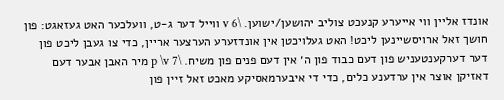אונדז אליין ווי אייערע קנעכט צוליב יהושען/ישוען. \v 6 ווייל דער ג‑ט, וועלכער האט געזאגט: פון חושך זאל ארויסשיינען ליכט! האט געלויכטן אין אונדזערע הערצער אריין, כדי צו געבן ליכט פון דער דערקענטעניש פון דעם כבוד פון ה׳ אין דעם פנים פון משיח. \p \v 7 מיר האבן אבער דעם דאזיקן אוצר אין ערדענע כלים, כדי די איבערמאסיקע מאכט זאל זיין פון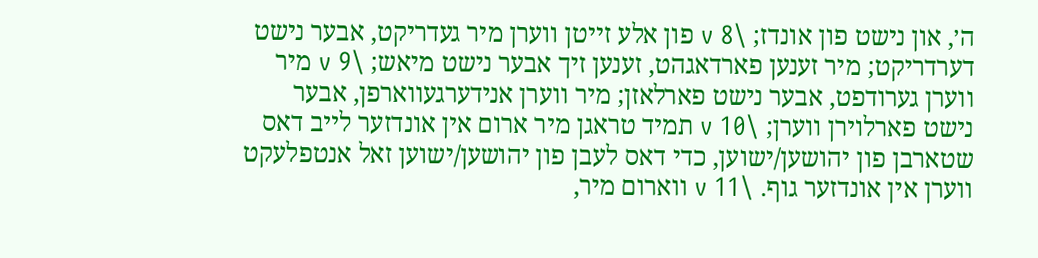ה׳, און נישט פון אונדז; \v 8 פון אלע זייטן ווערן מיר געדריקט, אבער נישט דערדריקט; מיר זענען פארדאגהט, זענען זיך אבער נישט מיאש; \v 9 מיר ווערן גערודפט, אבער נישט פארלאזן; מיר ווערן אנידערגעווארפן, אבער נישט פארלוירן ווערן; \v 10 תמיד טראגן מיר ארום אין אונדזער לייב דאס שטארבן פון יהושען/ישוען, כדי דאס לעבן פון יהושען/ישוען זאל אנטפלעקט ווערן אין אונדזער גוף. \v 11 ווארום מיר,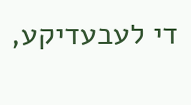די לעבעדיקע,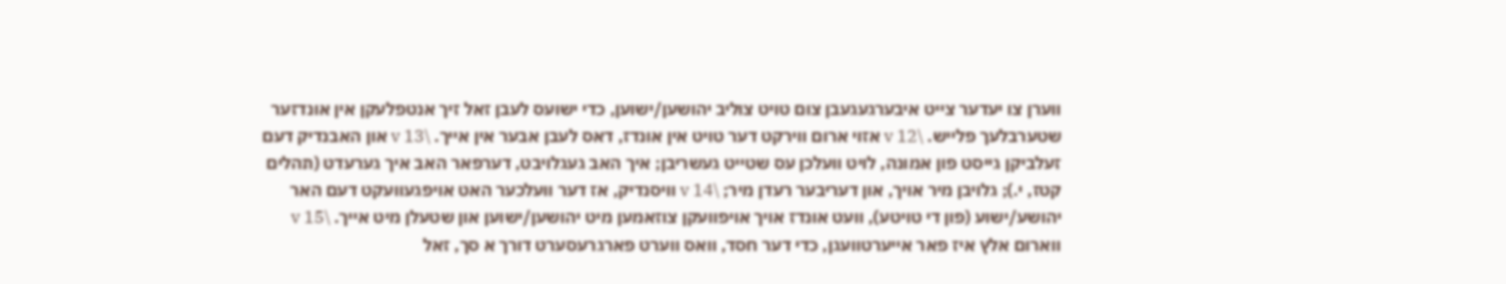ווערן צו יעדער צייט איבערגעגעבן צום טויט צוליב יהושען/ישוען, כדי ישועס לעבן זאל זיך אנטפלעקן אין אונדזער שטערבלעך פלייש. \v 12 אזוי ארום ווירקט דער טויט אין אונדז, דאס לעבן אבער אין אייך. \v 13 און האבנדיק דעם זעלביקן גייסט פון אמונה, לויט וועלכן עס שטייט געשריבן; איך האב געגלויבט, דערפאר האב איך גערעדט (תהלים קטז, י.); גלויבן מיר אויך, און דעריבער רעדן מיר; \v 14 וויסנדיק, אז דער וועלכער האט אויפגעוועקט דעם האר יהושע/ישוע (פון די טויטע), וועט אונדז אויך אויפוועקן צוזאמען מיט יהושען/ישוען און שטעלן מיט אייך. \v 15 ווארום אלץ איז פאר אייערטוועגן, כדי דער חסד, וואס ווערט פארגרעסערט דורך א סך, זאל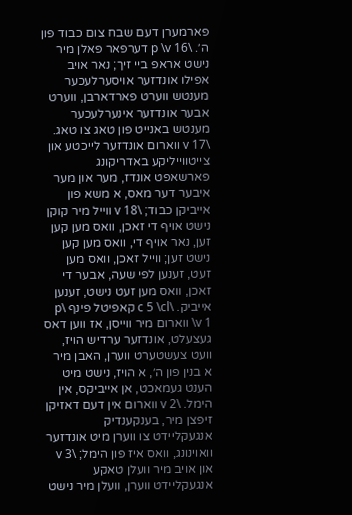פארמערן דעם שבח צום כבוד פון ה׳. \p \v 16 דערפאר פאלן מיר נישט אראפ ביי זיך; נאר אויב אפילו אונדזער אויסערלעכער מענטש ווערט פארדארבן, ווערט אבער אונדזער אינערלעכער מענטש באנייט פון טאג צו טאג. \v 17 ווארום אונדזער לייכטע און צייטווייליקע באדריקונג פארשאפט אונדז, מער און מער איבער דער מאס, א משא פון אייביקן כבוד; \v 18 ווייל מיר קוקן נישט אויף די זאכן, וואס מען קען זען, נאר אויף די, וואס מען קען נישט זען; ווייל זאכן, וואס מען זעט, זענען לפי שעה, אבער די זאכן, וואס מען זעט נישט, זענען אייביק. \c 5 \cl קאפיטל פינף \p \v 1 ווארום מיר ווייסן, אז ווען דאס געצעלט, אונדזער ערדיש הויז, וועט צעשטערט ווערן, האבן מיר א בנין פון ה׳, א הויז, נישט מיט הענט געמאכט, אן אייביקס, אין הימל. \v 2 ווארום אין דעם דאזיקן זיפצן מיר, בענקענדיק אנגעקליידט צו ווערן מיט אונדזער וואוינונג, וואס איז פון הימל; \v 3 און אויב מיר וועלן טאקע אנגעקליידט ווערן, וועלן מיר נישט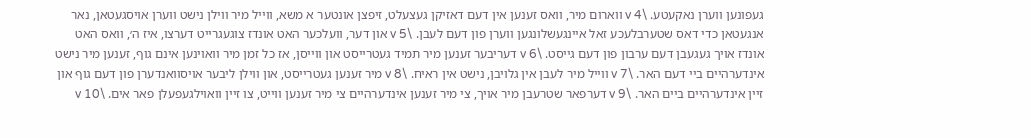געפונען ווערן נאקעטע. \v 4 ווארום מיר, וואס זענען אין דעם דאזיקן געצעלט, זיפצן אונטער א משא, ווייל מיר ווילן נישט ווערן אויסגעטאן, נאר אנגעטאן כדי דאס שטערבלעכע זאל איינגעשלונגען ווערן פון דעם לעבן. \v 5 און דער, וועלכער האט אונדז צוגעגרייט דערצו, איז ה׳, וואס האט אונדז אויך געגעבן דעם ערבון פון דעם גייסט. \v 6 דעריבער זענען מיר תמיד געטרייסט און ווייסן, אז כל זמן מיר וואוינען אינם גוף, זענען מיר נישט אינדערהיים ביי דעם האר. \v 7 ווייל מיר לעבן אין גלויבן, נישט אין ראיח. \v 8 מיר זענען געטרייסט, און ווילן ליבער אויסוואנדערן פון דעם גוף און זיין אינדערהיים ביים האר. \v 9 דערפאר שטרעבן מיר אויך, צי מיר זענען אינדערהיים צי מיר זענען ווייט, צו זיין וואוילגעפעלן פאר אים. \v 10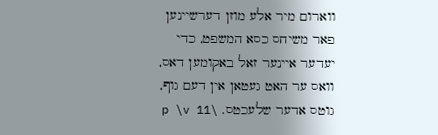ווארום מיר אלע מוזן דערשיינען פאר משיחס כסא המשפט, כדי יעדער איינער זאל באקומען דאס, וואס ער האט געטאן אין דעם גוף, גוטס אדער שלעכטס. \p \v 11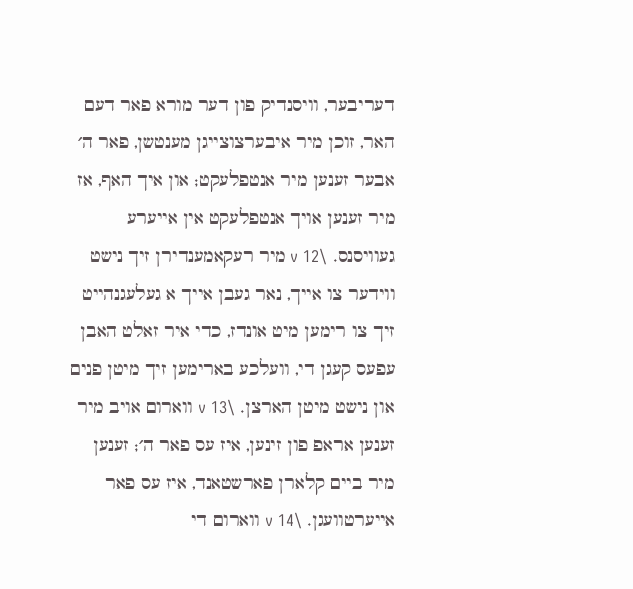דעריבער, וויסנדיק פון דער מורא פאר דעם האר, זוכן מיר איבערצוצייגן מענטשן, פאר ה׳ אבער זענען מיר אנטפלעקט; און איך האף, אז מיר זענען אויך אנטפלעקט אין אייערע געוויסנס. \v 12 מיר רעקאמענדירן זיך נישט ווידער צו אייך, נאר געבן אייך א געלעגנהייט זיך צו רימען מיט אונדז, כדי איר זאלט האבן עפעס קעגן די, וועלכע בארימען זיך מיטן פנים און נישט מיטן הארצן. \v 13 ווארום אויב מיר זענען אראפ פון זינען, איז עס פאר ה׳; זענען מיר ביים קלארן פארשטאנד, איז עס פאר אייערטוועגן. \v 14 ווארום די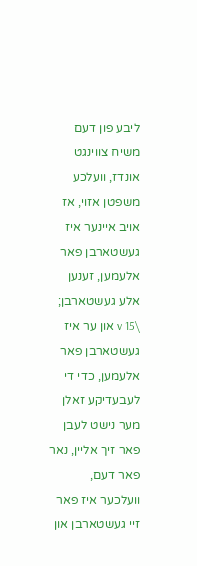ליבע פון דעם משיח צווינגט אונדז, וועלכע משפטן אזוי, אז אויב איינער איז געשטארבן פאר אלעמען, זענען אלע געשטארבן; \v 15 און ער איז געשטארבן פאר אלעמען, כדי די לעבעדיקע זאלן מער נישט לעבן פאר זיך אליין, נאר פאר דעם, וועלכער איז פאר זיי געשטארבן און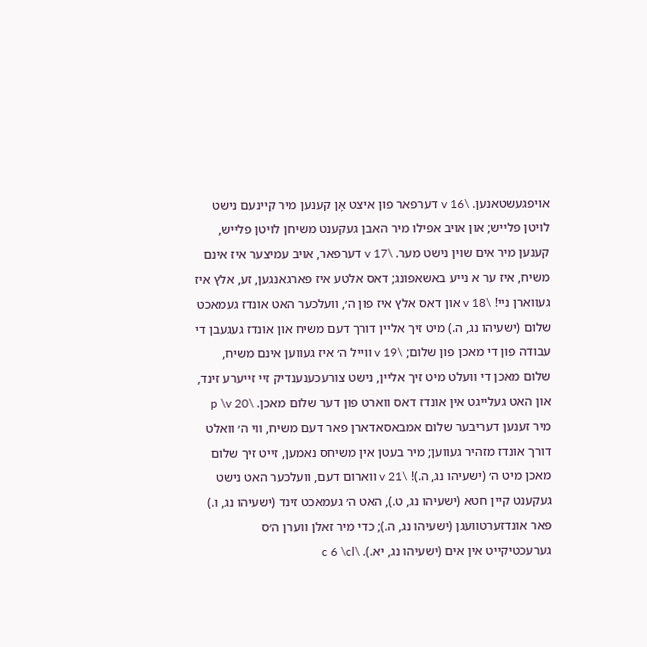אויפגעשטאנען. \v 16 דערפאר פון איצט אָן קענען מיר קיינעם נישט לויטן פלייש; און אויב אפילו מיר האבן געקענט משיחן לויטן פלייש, קענען מיר אים שוין נישט מער. \v 17 דערפאר, אויב עמיצער איז אינם משיח, איז ער א נייע באשאפונג; דאס אלטע איז פארגאנגען, זע, אלץ איז געווארן ניי! \v 18 און דאס אלץ איז פון ה׳, וועלכער האט אונדז געמאכט שלום (ישעיהו נג, ה.) מיט זיך אליין דורך דעם משיח און אונדז געגעבן די עבודה פון די מאכן פון שלום; \v 19 ווייל ה׳ איז געווען אינם משיח, שלום מאכן די וועלט מיט זיך אליין, נישט צורעכענענדיק זיי זייערע זינד, און האט געלייגט אין אונדז דאס ווארט פון דער שלום מאכן. \p \v 20 מיר זענען דעריבער שלום אמבאסאדארן פאר דעם משיח, ווי ה׳ וואלט דורך אונדז מזהיר געווען; מיר בעטן אין משיחס נאמען, זייט זיך שלום מאכן מיט ה׳ (ישעיהו נג, ה.)! \v 21 ווארום דעם, וועלכער האט נישט געקענט קיין חטא (ישעיהו נג, ט.), האט ה׳ געמאכט זינד (ישעיהו נג, ו.) פאר אונדזערטוועגן (ישעיהו נג, ה.); כדי מיר זאלן ווערן ה׳ס גערעכטיקייט אין אים (ישעיהו נג, יא.). \c 6 \cl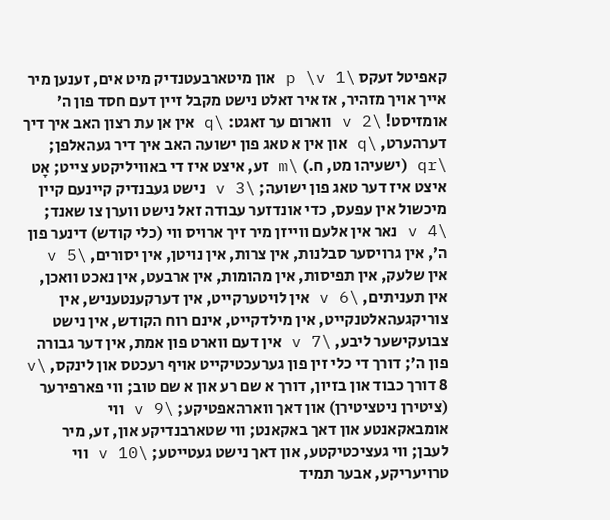קאפיטל זעקס \p \v 1 און מיטארבעטנדיק מיט אים, זענען מיר אייך אויך מזהיר, אז איר זאלט נישט מקבל זיין דעם חסד פון ה׳ אומזיסט! \v 2 ווארום ער זאגט: \q אין אן עת רצון האב איך דיך דערהערט, \q און אין א טאג פון ישועה האב איך דיר געהאלפן; \qr (ישעיהו מט, ח.) \m זע, איצט איז די באוויליקטע צייט; אָט איצט איז דער טאג פון ישועה; \v 3 נישט געבנדיק קיינעם קיין מיכשול אין עפעס, כדי אונדזער עבודה זאל נישט ווערן צו שאנד; \v 4 נאר אין אלעם ווייזן מיר זיך ארויס ווי (כלי קודש) דינער פון ה׳, אין גרויסער סבלנות, אין צרות, אין נויטן, אין יסורים, \v 5 אין שלעק, אין תפיסות, אין מהומות, אין ארבעט, אין נאכט וואכן, אין תעניתים, \v 6 אין לויטערקייט, אין דערקענטעניש, אין צוריקגעהאלטנקייט, אין מילדקייט, אינם רוח הקודש, אין נישט צבועקישער ליבע, \v 7 אין דעם ווארט פון אמת, אין דער גבורה פון ה׳; דורך די כלי זין פון גערעכטיקייט אויף רעכטס און לינקס, \v 8 דורך כבוד און בזיון, דורך א שם רע און א שם טוב; ווי פארפירער (ציטירן ניטציטירן) און דאך ווארהאפטיקע; \v 9 ווי אומבאקאנטע און דאך באקאנט; ווי שטארבנדיקע און, זע, מיר לעבן; ווי געציכטיקטע, און דאך נישט געטייטע; \v 10 ווי טרויעריקע, אבער תמיד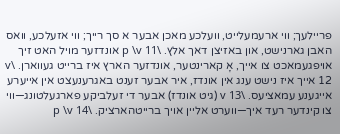פריילעך; ווי ארעמעלייט, וועלכע מאכן אבער א סך רייך; ווי אזעלכע, וואס האבן גארנישט, און באזיצן דאך אלץ. \p \v 11 אונדזער מויל האט זיך אויפגעמאכט צו אייך, אָ קארינטער, אונדזער הארץ איז ברייט געווארן. \v 12 אייך איז נישט ענג אין אונדז, איר אבער זענט באגרענעצט אין אייערע אייגענע עמאציעס. \v 13 (גיט אונדז) אבער די זעלביקע פארגעלטונג—ווי צו קינדער רעד איך—ווערט אליין אויך ברייטהארציק. \p \v 14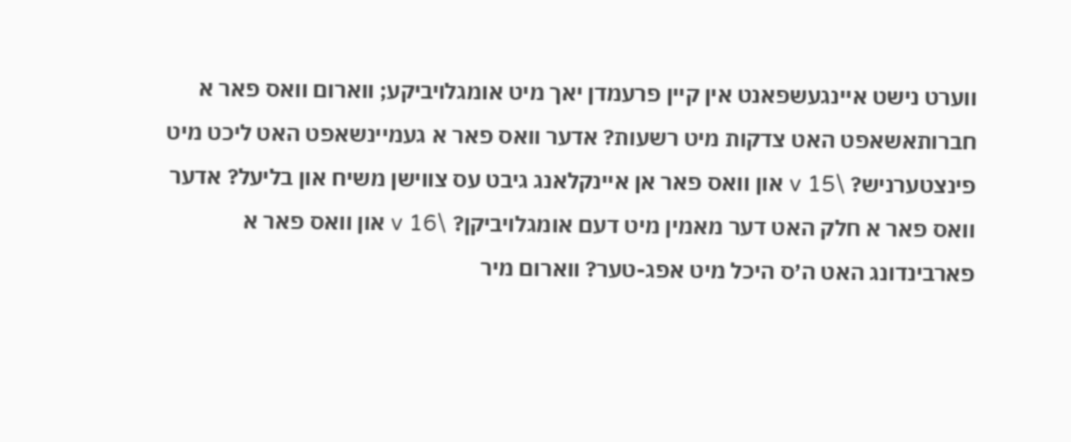ווערט נישט איינגעשפאנט אין קיין פרעמדן יאך מיט אומגלויביקע; ווארום וואס פאר א חברותאשאפט האט צדקות מיט רשעות? אדער וואס פאר א געמיינשאפט האט ליכט מיט פינצטערניש? \v 15 און וואס פאר אן איינקלאנג גיבט עס צווישן משיח און בליעל? אדער וואס פאר א חלק האט דער מאמין מיט דעם אומגלויביקן? \v 16 און וואס פאר א פארבינדונג האט ה׳ס היכל מיט אפג-טער? ווארום מיר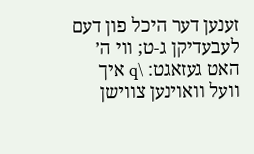זענען דער היכל פון דעם לעבעדיקן ג‑ט; ווי ה׳ האט געזאגט: \q איך וועל וואוינען צווישן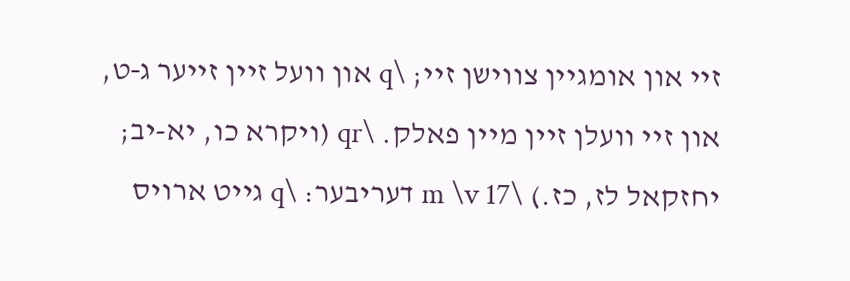זיי און אומגיין צווישן זיי; \q און וועל זיין זייער ג‑ט, און זיי וועלן זיין מיין פאלק. \qr (ויקרא כו, יא-יב; יחזקאל לז, כז.) \m \v 17 דעריבער: \q גייט ארויס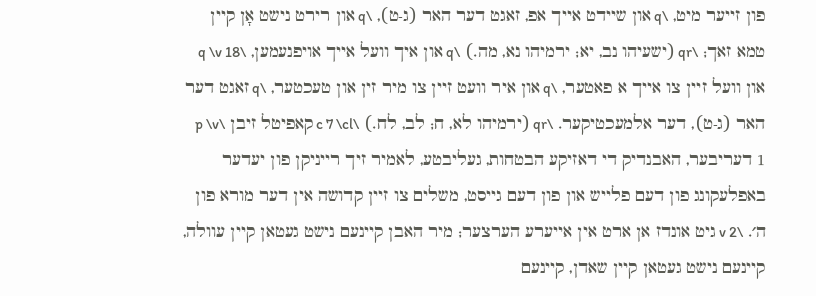פון זייער מיט, \q און שיידט אייך אפ, זאגט דער האר (ג‑ט), \q און רירט נישט אָן קיין טמא זאך; \qr (ישעיהו נב, יא; ירמיהו נא, מה.) \q און איך וועל אייך אויפנעמען, \q \v 18 און וועל זיין צו אייך א פאטער, \q און איר וועט זיין צו מיר זין און טעכטער, \q זאגט דער האר (ג‑ט), דער אלמעכטיקער. \qr (ירמיהו לא, ח; לב, לח.) \c 7 \cl קאפיטל זיבן \p \v 1 דעריבער, האבנדיק די דאזיקע הבטחות, געליבטע, לאמיר זיך רייניקן פון יעדער באפלעקונג פון דעם פלייש און פון דעם גייסט, משלים צו זיין קדושה אין דער מורא פון ה׳. \v 2 גיט אונדז אן ארט אין אייערע הערצער; מיר האבן קיינעם נישט געטאן קיין עוולה, קיינעם נישט געטאן קיין שאדן, קיינעם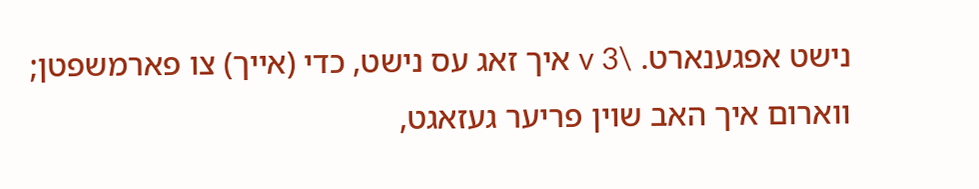נישט אפגענארט. \v 3 איך זאג עס נישט, כדי (אייך) צו פארמשפטן; ווארום איך האב שוין פריער געזאגט,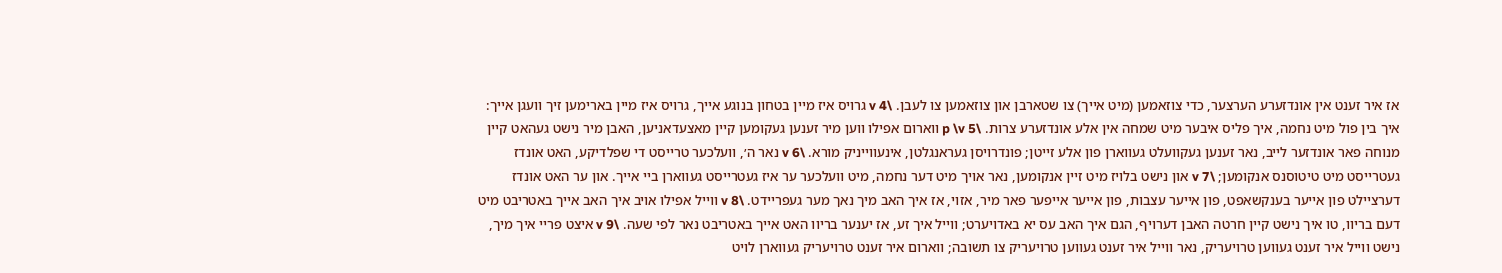אז איר זענט אין אונדזערע הערצער, כדי צוזאמען (מיט אייך) צו שטארבן און צוזאמען צו לעבן. \v 4 גרויס איז מיין בטחון בנוגע אייך, גרויס איז מיין בארימען זיך וועגן אייך: איך בין פול מיט נחמה, איך פליס איבער מיט שמחה אין אלע אונדזערע צרות. \p \v 5 ווארום אפילו ווען מיר זענען געקומען קיין מאצעדאניען, האבן מיר נישט געהאט קיין מנוחה פאר אונדזער לייב, נאר זענען געקוועלט געווארן פון אלע זייטן; פונדרויסן געראנגלטן, אינעווייניק מורא. \v 6 נאר ה׳, וועלכער טרייסט די שפלדיקע, האט אונדז געטרייסט מיט טיטוסנס אנקומען; \v 7 און נישט בלויז מיט זיין אנקומען, נאר אויך מיט דער נחמה, מיט וועלכער ער איז געטרייסט געווארן ביי אייך. און ער האט אונדז דערציילט פון אייער בענקשאפט, פון אייער עצבות, פון אייער אייפער פאר מיר, אזוי, אז איך האב מיך נאך מער געפריידט. \v 8 ווייל אפילו אויב איך האב אייך באטריבט מיט דעם בריוו, טו איך נישט קיין חרטה האבן דערויף, הגם איך האב עס יא באדויערט; ווייל איך זע, אז יענער בריוו האט אייך באטריבט נאר לפי שעה. \v 9 איצט פריי איך מיך, נישט ווייל איר זענט געווען טרויעריק, נאר ווייל איר זענט געווען טרויעריק צו תשובה; ווארום איר זענט טרויעריק געווארן לויט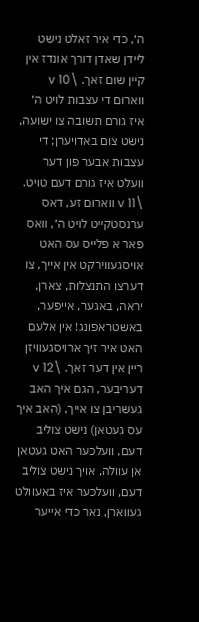ה׳, כדי איר זאלט נישט ליידן שאדן דורך אונדז אין קיין שום זאך. \v 10 ווארום די עצבות לויט ה׳ איז גורם תשובה צו ישועה, נישט צום באדויערן; די עצבות אבער פון דער וועלט איז גורם דעם טויט. \v 11 ווארום זע, דאס ערנסטקייט לויט ה׳, וואס פאר א פלייס עס האט אויסגעווירקט אין אייך, צו דערצו התנצלות, צארן, יראה, באגער, אייפער, באשטראפונג! אין אלעם האט איר זיך ארויסגעוויזן ריין אין דער זאך. \v 12 דעריבער, הגם איך האב געשריבן צו אייך, (האב איך עס געטאן) נישט צוליב דעם, וועלכער האט געטאן אן עוולה, אויך נישט צוליב דעם, וועלכער איז באעוולט געווארן, נאר כדי אייער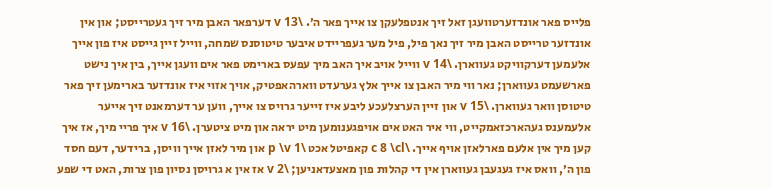פלייס פאר אונדזערטוועגן זאל זיך אנטפלעקן צו אייך פאר ה׳. \v 13 דערפאר האבן מיר זיך געטרייסט; און אין אונדזער טרייסט האבן מיר זיך נאך פיל, פיל מער געפריידט איבער טיטוסנס שמחה, ווייל זיין גייסט איז פון אייך אלעמען דערקוויקט געווארן. \v 14 ווייל אויב איך האב מיך עפעס בארימט פאר אים וועגן אייך, בין איך נישט פארשעמט געווארן; נאר ווי מיר האבן צו אייך אלץ גערעדט ווארהאפטיק, אויך אזוי איז אונדזער בארימען זיך פאר טיטוסן וואר געווארן. \v 15 און זיין הערצלעכע ליבע איז זייער גרויס צו אייך, ווען ער דערמאנט זיך אייער אלעמענס געהארכזאמקייט, ווי איר האט אים אויפגענומען מיט יראה און מיט ציטערן. \v 16 איך פריי מיך, אז איך קען מיך אין אלעם פארלאזן אויף אייך. \c 8 \cl קאפיטל אכט \p \v 1 און מיר לאזן אייך וויסן, ברידער, דעם חסד פון ה׳, וואס איז געגעבן געווארן אין די קהלות פון מאצעדאניען; \v 2 אז אין א גרויסן נסיון פון צרות, האט די שפע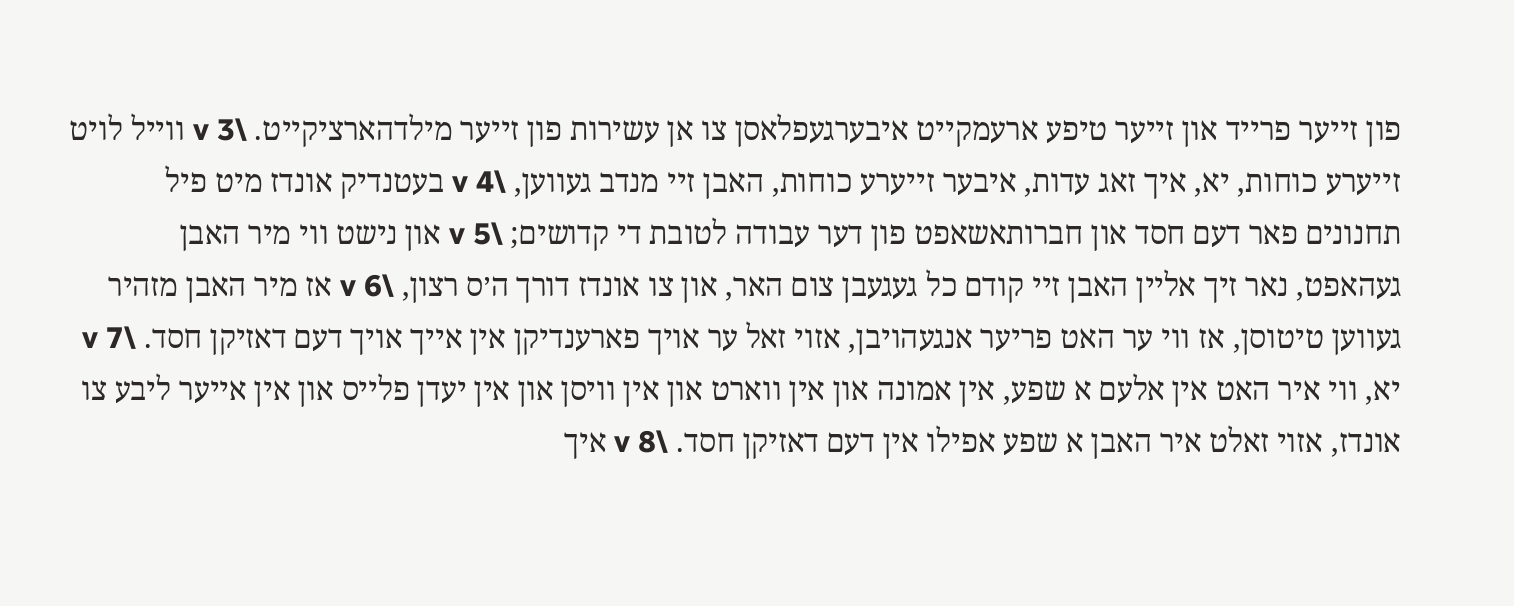פון זייער פרייד און זייער טיפע ארעמקייט איבערגעפלאסן צו אן עשירות פון זייער מילדהארציקייט. \v 3 ווייל לויט זייערע כוחות, יא, איך זאג עדות, איבער זייערע כוחות, האבן זיי מנדב געווען, \v 4 בעטנדיק אונדז מיט פיל תחנונים פאר דעם חסד און חברותאשאפט פון דער עבודה לטובת די קדושים; \v 5 און נישט ווי מיר האבן געהאפט, נאר זיך אליין האבן זיי קודם כל געגעבן צום האר, און צו אונדז דורך ה׳ס רצון, \v 6 אז מיר האבן מזהיר געווען טיטוסן, אז ווי ער האט פריער אנגעהויבן, אזוי זאל ער אויך פארענדיקן אין אייך אויך דעם דאזיקן חסד. \v 7 יא, ווי איר האט אין אלעם א שפע, אין אמונה און אין ווארט און אין וויסן און אין יעדן פלייס און אין אייער ליבע צו אונדז, אזוי זאלט איר האבן א שפע אפילו אין דעם דאזיקן חסד. \v 8 איך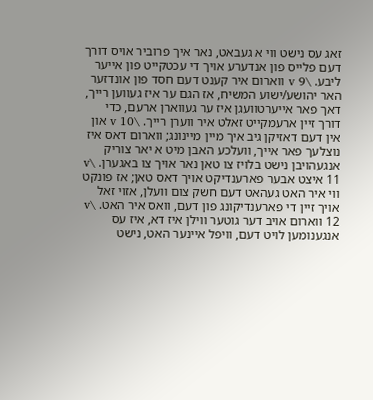זאג עס נישט ווי א געבאט, נאר איך פרוביר אויס דורך דעם פלייס פון אנדערע אויך די עכטקייט פון אייער ליבע. \v 9 ווארום איר קענט דעם חסד פון אונדזער האר יהושע/ישוע המשיח, אז הגם ער איז געווען רייך, דאך פאר אייערטוועגן איז ער געווארן ארעם, כדי דורך זיין ארעמקייט זאלט איר ווערן רייך. \v 10 און אין דעם דאזיקן גיב איך מיין מיינונג; ווארום דאס איז נוצלעך פאר אייך, וועלכע האבן מיט א יאר צוריק אנגעהויבן נישט בלויז צו טאן נאר אויך צו באגערן. \v 11 איצט אבער פארענדיקט אויך דאס טאן; אז פונקט ווי איר האט געהאט דעם חשק צום וועלן, אזוי זאל אויך זיין די פארענדיקונג פון דעם, וואס איר האט. \v 12 ווארום אויב דער גוטער ווילן איז דא, איז עס אנגענומען לויט דעם, וויפל איינער האט, נישט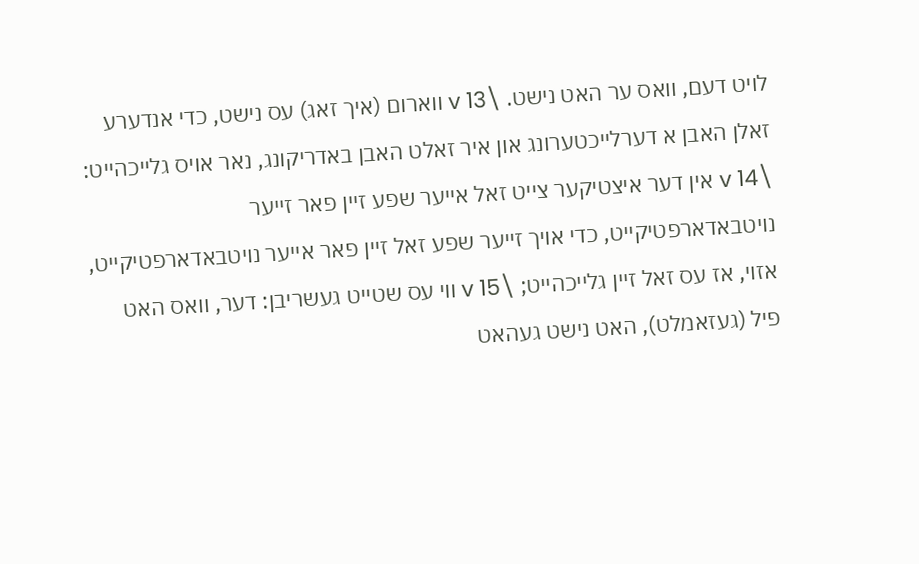לויט דעם, וואס ער האט נישט. \v 13 ווארום (איך זאג) עס נישט, כדי אנדערע זאלן האבן א דערלייכטערונג און איר זאלט האבן באדריקונג, נאר אויס גלייכהייט: \v 14 אין דער איצטיקער צייט זאל אייער שפע זיין פאר זייער נויטבאדארפטיקייט, כדי אויך זייער שפע זאל זיין פאר אייער נויטבאדארפטיקייט, אזוי, אז עס זאל זיין גלייכהייט; \v 15 ווי עס שטייט געשריבן: דער, וואס האט פיל (געזאמלט), האט נישט געהאט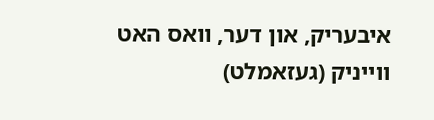איבעריק, און דער, וואס האט ווייניק (געזאמלט)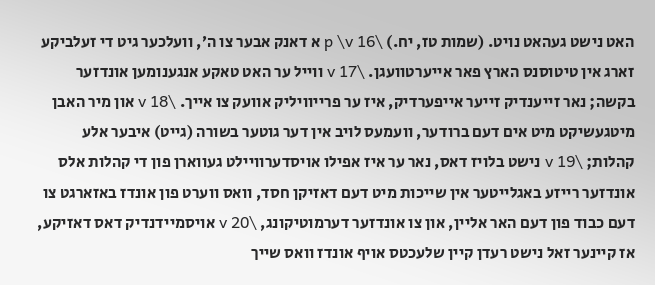האט נישט געהאט נויט. (שמות טז, יח.) \p \v 16 א דאנק אבער צו ה׳, וועלכער גיט די זעלביקע זארג אין טיטוסנס הארץ פאר אייערטוועגן. \v 17 ווייל ער האט טאקע אנגענומען אונדזער בקשה; נאר זייענדיק זייער אייפערדיק, איז ער פרייוויליק אוועק צו אייך. \v 18 און מיר האבן מיטגעשיקט מיט אים דעם ברודער, וועמעס לויב אין דער גוטער בשורה (גייט) איבער אלע קהלות; \v 19 נישט בלויז דאס, נאר ער איז אפילו אויסדערוויילט געווארן פון די קהלות אלס אונדזער רייזע באגלייטער אין שייכות מיט דעם דאזיקן חסד, וואס ווערט פון אונדז באזארגט צו דעם כבוד פון דעם האר אליין, און צו אונדזער דערמוטיקונג, \v 20 אויסמיידנדיק דאס דאזיקע, אז קיינער זאל נישט רעדן קיין שלעכטס אויף אונדז וואס שייך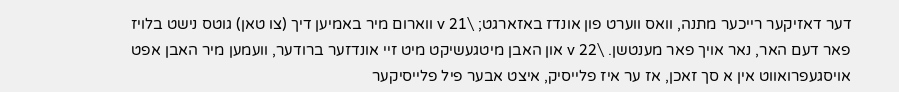דער דאזיקער רייכער מתנה, וואס ווערט פון אונדז באזארגט; \v 21 ווארום מיר באמיען דיך (צו טאן) גוטס נישט בלויז פאר דעם האר, נאר אויך פאר מענטשן. \v 22 און האבן מיטגעשיקט מיט זיי אונדזער ברודער, וועמען מיר האבן אפט אויסגעפרואווט אין א סך זאכן, אז ער איז פלייסיק, איצט אבער פיל פלייסיקער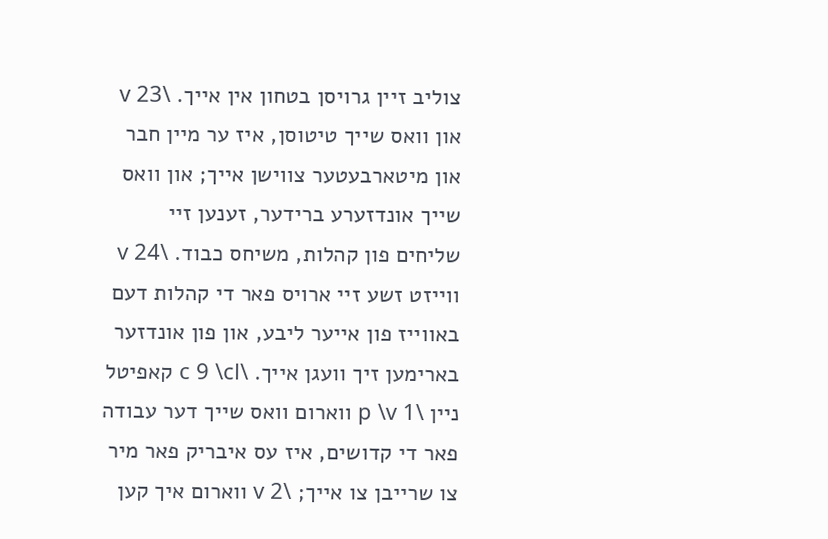צוליב זיין גרויסן בטחון אין אייך. \v 23 און וואס שייך טיטוסן, איז ער מיין חבר און מיטארבעטער צווישן אייך; און וואס שייך אונדזערע ברידער, זענען זיי שליחים פון קהלות, משיחס כבוד. \v 24 ווייזט זשע זיי ארויס פאר די קהלות דעם באווייז פון אייער ליבע, און פון אונדזער בארימען זיך וועגן אייך. \c 9 \cl קאפיטל ניין \p \v 1 ווארום וואס שייך דער עבודה פאר די קדושים, איז עס איבריק פאר מיר צו שרייבן צו אייך; \v 2 ווארום איך קען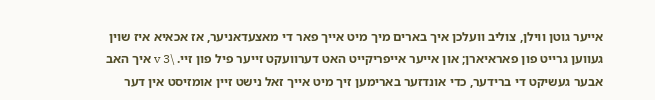אייער גוטן ווילן, צוליב וועלכן איך בארים מיך מיט אייך פאר די מאצעדאניער, אז אכאיא איז שוין געווען גרייט פון פאראיארן; און אייער אייפריקייט האט דערוועקט זייער פיל פון זיי. \v 3 איך האב אבער געשיקט די ברידער, כדי אונדזער בארימען זיך מיט אייך זאל נישט זיין אומזיסט אין דער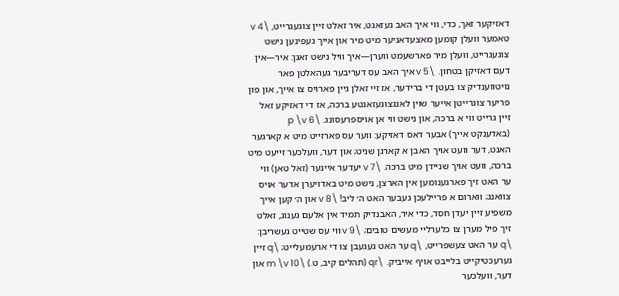דאזיקער זאך, כדי, ווי איך האב געזאגט, איר זאלט זיין צוגעגרייט, \v 4 טאמער וועלן קומען מאצעדאניער מיט מיר און אייך געפינען נישט צוגעגרייט, וועלן מיר פארשעמט ווערן—איך וויל נישט זאגן: איר—אין דעם דאזיקן בטחון. \v 5 איך האב עס דעריבער געהאלטן פאר נויטווענדיק צו בעטן די ברידער, אז זיי זאלן גיין פארויס צו אייך, און פון פריער צוגרייטן אייער שוין לאנגצוגעזאגטע ברכה, אז די דאזיקע זאל זיין גרייט ווי א ברכה, און נישט ווי אן אויספרעסונג. \p \v 6 (באדענקט אייך) אבער דאס דאזיקע: ווער עס פארזייט מיט א קארגער האנט, דער וועט אויך האבן א קארגן שניט; און דער, וועלכער זייעט מיט ברכה, וועט אויך שניידן מיט ברכה. \v 7 יעדער איינער (זאל טאן) ווי ער האט זיך פארגענומען אין הארצן, נישט מיט באדויערן אדער אויס צוואנג; ווארום א פריילעכן געבער האט ה׳ ליב! \v 8 און ה׳ קען אייך משפיע זיין יעדן חסד, כדי איר, האבנדיק תמיד אין אלעם גענוג, זאלט זיך פיל מערן צו כלערליי מעשים טובים; \v 9 ווי עס שטייט געשריבן: \q ער האט צעשפרייט, \q ער האט געגעבן צו די ארעמעלייט; \q זיין גערעכטיקייט בלייבט אויף אייביק. \qr (תהלים קיב, ט.) \m \v 10 און דער, וועלכער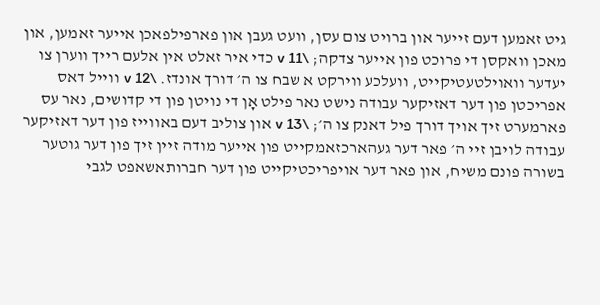גיט זאמען דעם זייער און ברויט צום עסן, וועט געבן און פארפילפאכן אייער זאמען, און מאכן וואקסן די פרוכט פון אייער צדקה; \v 11 כדי איר זאלט אין אלעם רייך ווערן צו יעדער וואוילטעטיקייט, וועלכע ווירקט א שבח צו ה׳ דורך אונדז. \v 12 ווייל דאס אפריכטן פון דער דאזיקער עבודה נישט נאר פילט אָן די נויטן פון די קדושים, נאר עס פארמערט זיך אויך דורך פיל דאנק צו ה׳; \v 13 און צוליב דעם באווייז פון דער דאזיקער עבודה לויבן זיי ה׳ פאר דער געהארכזאמקייט פון אייער מודה זיין זיך פון דער גוטער בשורה פונם משיח, און פאר דער אויפריכטיקייט פון דער חברותאשאפט לגבי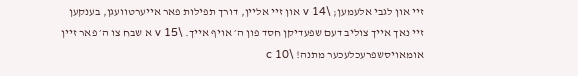זיי און לגבי אלעמען; \v 14 און זיי אליין, דורך תפילות פאר אייערטוועגן, בענקען זיי נאך אייך צוליב דעם שפעדיקן חסד פון ה׳ אויף אייך. \v 15 א שבח צו ה׳ פאר זיין אומאויסשפרעכלעכער מתנה! \c 10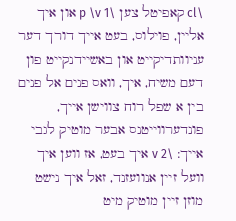\cl קאפיטל צען \p \v 1 און איך אליין, פוילוס, בעט אייך דורך דער עניוותדיקייט און באשיידנקייט פון דעם משיח, איך, וואס פנים אל פנים בין א שפל רוח צווישן אייך, פונדערווייטנס אבער מוטיק לגבי אייך: \v 2 איך בעט, אז ווען איך וועל זיין אנוועזנד, זאל איך נישט מוזן זיין מוטיק מיט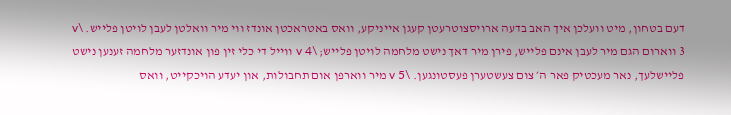דעם בטחון, מיט וועלכן איך האב בדעה ארויסצוטרעטן קעגן אייניקע, וואס באטראכטן אונדז ווי מיר וואלטן לעבן לויטן פלייש. \v 3 ווארום הגם מיר לעבן אינם פלייש, פירן מיר דאך נישט מלחמה לויטן פלייש; \v 4 ווייל די כלי זין פון אונדזער מלחמה זענען נישט פליישלעך, נאר מעכטיק פאר ה׳ צום צעשטערן פעסטונגען. \v 5 מיר ווארפן אום תחבולות, און יעדע הויכקייט, וואס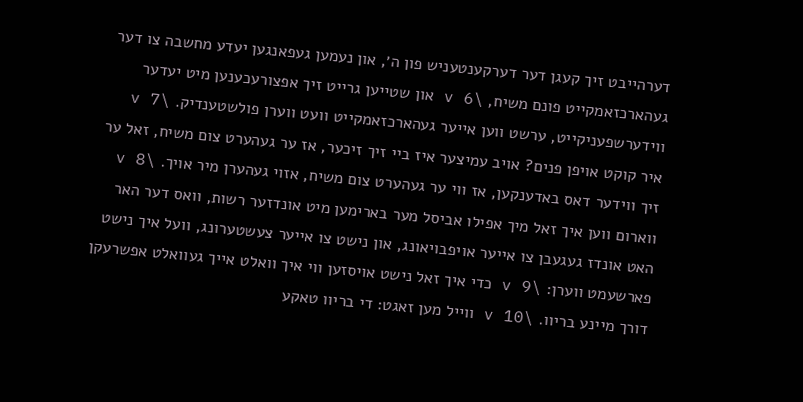דערהייבט זיך קעגן דער דערקענטעניש פון ה׳, און נעמען געפאנגען יעדע מחשבה צו דער געהארכזאמקייט פונם משיח, \v 6 און שטייען גרייט זיך אפצורעכענען מיט יעדער ווידערשפעניקייט, ערשט ווען אייער געהארכזאמקייט וועט ווערן פולשטענדיק. \v 7 איר קוקט אויפן פנים? אויב עמיצער איז ביי זיך זיכער, אז ער געהערט צום משיח, זאל ער זיך ווידער דאס באדענקען, אז ווי ער געהערט צום משיח, אזוי געהערן מיר אויך. \v 8 ווארום ווען איך זאל מיך אפילו אביסל מער בארימען מיט אונדזער רשות, וואס דער האר האט אונדז געגעבן צו אייער אויפבויאונג, און נישט צו אייער צעשטערונג, וועל איך נישט פארשעמט ווערן: \v 9 כדי איך זאל נישט אויסזען ווי איך וואלט אייך געוואלט אפשרעקן דורך מיינע בריוו. \v 10 ווייל מען זאגט: די בריוו טאקע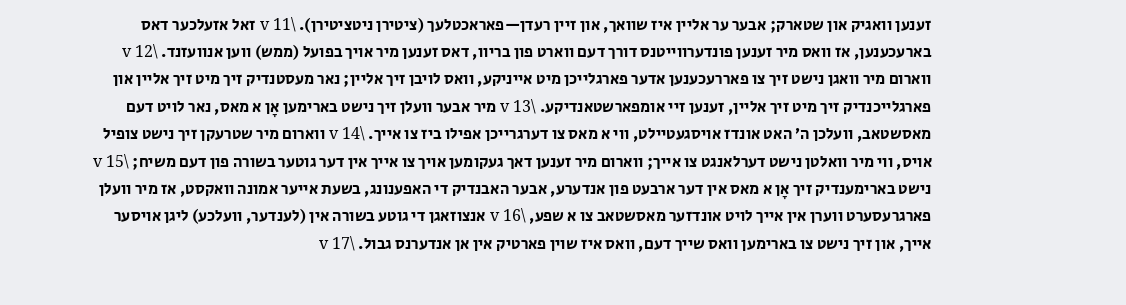זענען וואגיק און שטארק; אבער ער אליין איז שוואך, און זיין רעדן—פאראכטלעך (ציטירן ניטציטירן). \v 11 זאל אזעלכער דאס בארעכענען, אז וואס מיר זענען פונדערווייטנס דורך דעם ווארט פון בריוו, דאס זענען מיר אויך בפועל (ממש) ווען אנוועזנד. \v 12 ווארום מיר וואגן נישט זיך צו פאררעכענען אדער פארגלייכן מיט אייניקע, וואס לויבן זיך אליין; נאר מעסטנדיק זיך מיט זיך אליין און פארגלייכנדיק זיך מיט זיך אליין, זענען זיי אומפארשטאנדיקע. \v 13 מיר אבער וועלן זיך נישט בארימען אָן א מאס, נאר לויט דעם מאסשטאב, וועלכן ה׳ האט אונדז אויסגעטיילט, ווי א מאס צו דערגרייכן אפילו ביז צו אייך. \v 14 ווארום מיר שטרעקן זיך נישט צופיל אויס, ווי מיר וואלטן נישט דערלאנגט צו אייך; ווארום מיר זענען דאך געקומען אויך צו אייך אין דער גוטער בשורה פון דעם משיח; \v 15 נישט בארימענדיק זיך אָן א מאס אין דער ארבעט פון אנדערע, אבער האבנדיק די האפענונג, בשעת אייער אמונה וואקסט, אז מיר וועלן פארגרעסערט ווערן אין אייך לויט אונדזער מאסשטאב צו א שפע, \v 16 אנצוזאגן די גוטע בשורה אין (לענדער, וועלכע) ליגן אויסער אייך, און זיך נישט צו בארימען וואס שייך דעם, וואס איז שוין פארטיק אין אן אנדערנס גבול. \v 17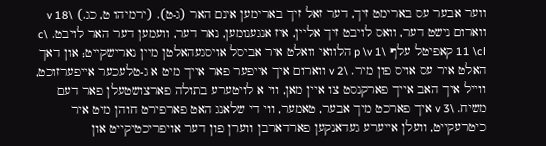ווער אבער עס בארימט זיך, דער זאל זיך בארימען אינם האר (ג‑ט). (ירמיהו ט, כג.) \v 18 ווארום נישט דער, וואס לויבט זיך אליין, איז אנגענומען, נאר דער, וועמען דער האר לויבט. \c 11 \cl קאפיטל עלף \p \v 1 הלוואי וואלט איר אביסל אויסגעהאלטן מיין נארישקייט; און דאך האלט איר עס אויס פון מיר. \v 2 ווארום איך אייפער פאר אייך מיט א ג‑טלעכער אייפערזוכט, ווייל איך האב אייך פארקנסט צו איין מאן, ווי א לויטערע בתולה פארצושטעלן פאר דעם משיח. \v 3 איך פארכט מיך אבער, טאמער, ווי די שלאנג האט פארפירט חוהן מיט איר כיטרעקייט, וועלן אייערע געדאנקען פארדארבן ווערן פון דער אויפריכטיקייט און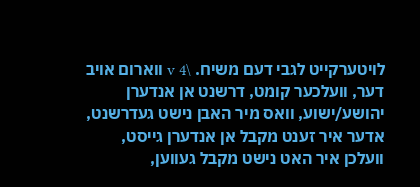לויטערקייט לגבי דעם משיח. \v 4 ווארום אויב דער, וועלכער קומט, דרשנט אן אנדערן יהושע/ישוע, וואס מיר האבן נישט געדרשנט, אדער איר זענט מקבל אן אנדערן גייסט, וועלכן איר האט נישט מקבל געווען,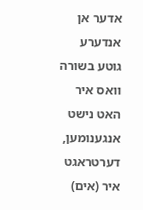אדער אן אנדערע גוטע בשורה וואס איר האט נישט אנגענומען, דערטראגט איר (אים)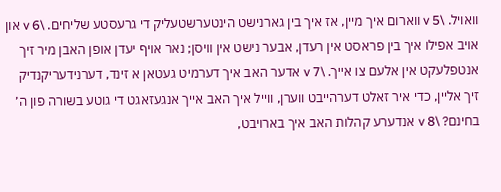וואויל. \v 5 ווארום איך מיין, אז איך בין גארנישט הינטערשטעליק די גרעסטע שליחים. \v 6 און אויב אפילו איך בין פראסט אין רעדן, אבער נישט אין וויסן; נאר אויף יעדן אופן האבן מיר זיך אנטפלעקט אין אלעם צו אייך. \v 7 אדער האב איך דערמיט געטאן א זינד, דערנידעריקנדיק זיך אליין, כדי איר זאלט דערהייבט ווערן, ווייל איך האב אייך אנגעזאגט די גוטע בשורה פון ה׳ בחינם? \v 8 אנדערע קהלות האב איך בארויבט,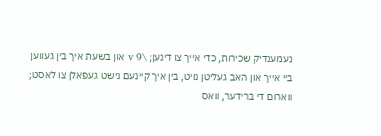נעמענדיק שכירות, כדי אייך צו דינען; \v 9 און בשעת איך בין געווען ביי אייך און האב געליטן נויט, בין איך קיינעם נישט געפאלן צו לאסט; ווארום די ברידער, וואס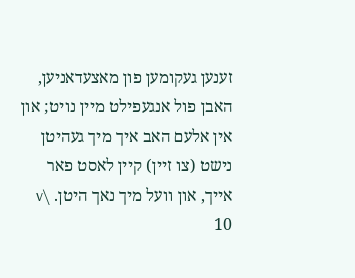זענען געקומען פון מאצעדאניען, האבן פול אנגעפילט מיין נויט; און אין אלעם האב איך מיך געהיטן נישט (צו זיין) קיין לאסט פאר אייך, און וועל מיך נאך היטן. \v 10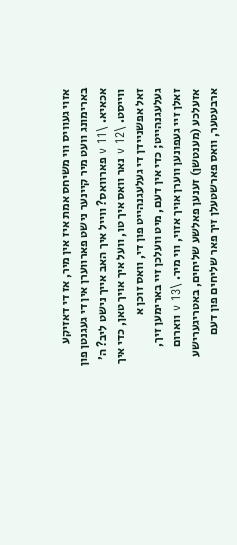אזוי געוויס ווי משיחס אמת איז אין מיר, אז די דאזיקע בארימונג וועט מיר קיינער נישט פארווערן אין די געגנטן פון אכאיא. \v 11 פארוואס? ווייל איך האב אייך נישט ליב? ה׳ ווייסט. \v 12 נאר וואס איך טו, וועל איך אויך טאן, כדי איך זאל אפשניידן די געלעגנהייט פון די, וואס זוכן א געלעגנהייט; כדי אין דעם, מיט וועלכן זיי בארימען זיך, זאלן זיי געפונען ווערן אויך אזוי, ווי מיר. \v 13 ווארום אזעלכע (מענטשן) זענען פאלשע שליחים, באטריגערישע ארבעטער, וואס פארשטעלן זיך פאר שליחים פון דעם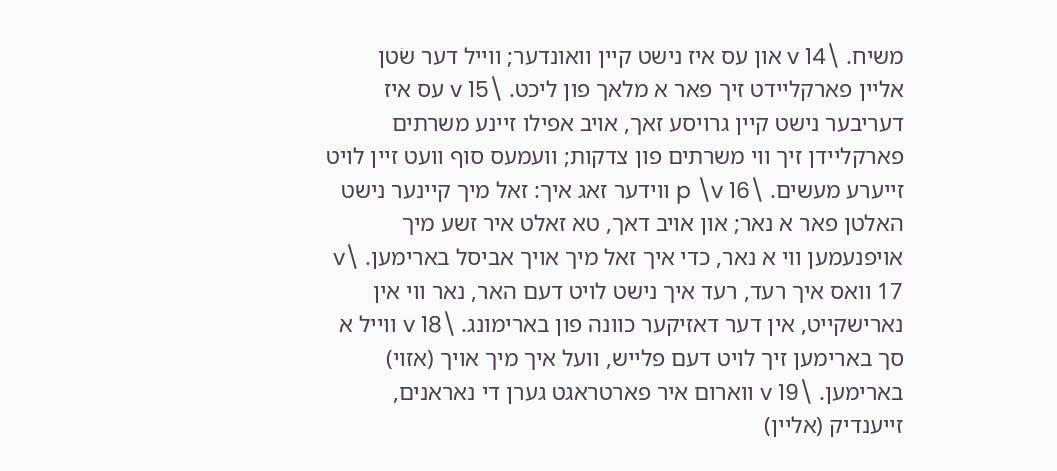משיח. \v 14 און עס איז נישט קיין וואונדער; ווייל דער שׂטן אליין פארקליידט זיך פאר א מלאך פון ליכט. \v 15 עס איז דעריבער נישט קיין גרויסע זאך, אויב אפילו זיינע משרתים פארקליידן זיך ווי משרתים פון צדקות; וועמעס סוף וועט זיין לויט זייערע מעשים. \p \v 16 ווידער זאג איך: זאל מיך קיינער נישט האלטן פאר א נאר; און אויב דאך, טא זאלט איר זשע מיך אויפנעמען ווי א נאר, כדי איך זאל מיך אויך אביסל בארימען. \v 17 וואס איך רעד, רעד איך נישט לויט דעם האר, נאר ווי אין נארישקייט, אין דער דאזיקער כוונה פון בארימונג. \v 18 ווייל א סך בארימען זיך לויט דעם פלייש, וועל איך מיך אויך (אזוי) בארימען. \v 19 ווארום איר פארטראגט גערן די נאראנים, זייענדיק (אליין)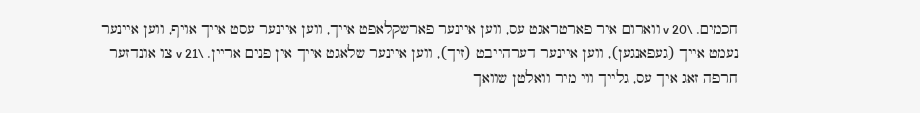חכמים. \v 20 ווארום איר פארטראגט עס, ווען איינער פארשקלאפט אייך, ווען איינער עסט אייך אויף, ווען איינער נעמט אייך (געפאנגען), ווען איינער דערהייבט (זיך), ווען איינער שלאגט אייך אין פנים אריין. \v 21 צו אונדזער חרפה זאג איך עס, גלייך ווי מיר וואלטן שוואך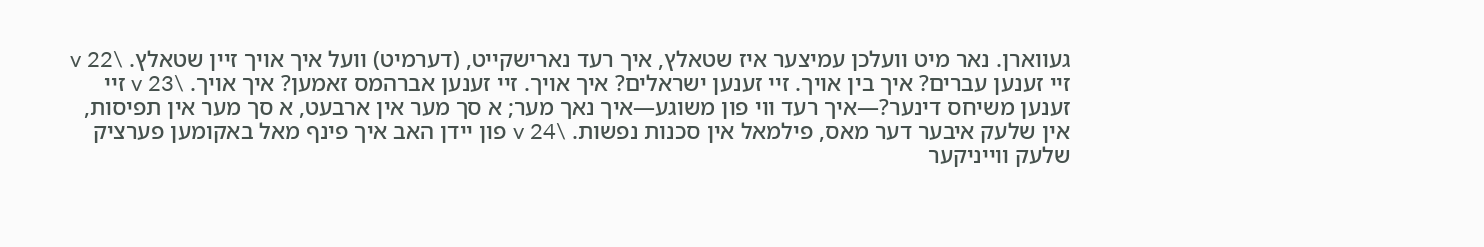געווארן. נאר מיט וועלכן עמיצער איז שטאלץ, איך רעד נארישקייט, (דערמיט) וועל איך אויך זיין שטאלץ. \v 22 זיי זענען עברים? איך בין אויך. זיי זענען ישראלים? איך אויך. זיי זענען אברהמס זאמען? איך אויך. \v 23 זיי זענען משיחס דינער?—איך רעד ווי פון משוגע—איך נאך מער; א סך מער אין ארבעט, א סך מער אין תפיסות, אין שלעק איבער דער מאס, פילמאל אין סכנות נפשות. \v 24 פון יידן האב איך פינף מאל באקומען פערציק שלעק ווייניקער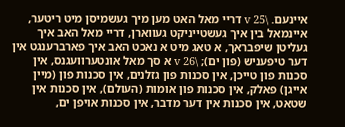איינעם. \v 25 דריי מאל האט מען מיך געשמיסן מיט ריטער, איינמאל בין איך געשטייניקט געווארן, דריי מאל האב איך געליטן שיפבראך, א טאג מיט א נאכט האב איך פארברענגט אין דער טיפעניש (פון ים); \v 26 א סך מאל אונטערוועגנס, אין סכנות פון טייכן, אין סכנות פון גזלנים, אין סכנות פון (מיין אייגן) פאלק, אין סכנות פון אומות (העולם), אין סכנות אין שטאט, אין סכנות אין דער מדבר, אין סכנות אויפן ים,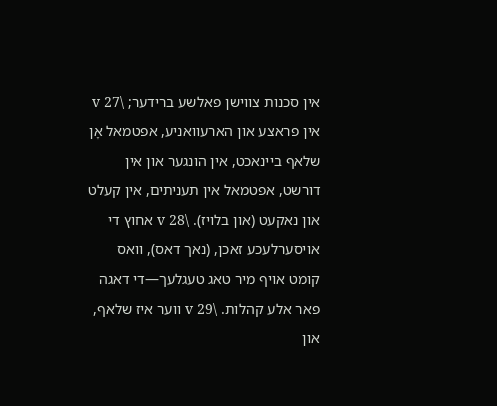אין סכנות צווישן פאלשע ברידער; \v 27 אין פראצע און הארעוואניע, אפטמאל אָן שלאף ביינאכט, אין הונגער און אין דורשט, אפטמאל אין תעניתים, אין קעלט און נאקעט (און בלויז). \v 28 אחוץ די אויסערלעכע זאכן, (נאך דאס), וואס קומט אויף מיר טאג טעגלעך—די דאגה פאר אלע קהלות. \v 29 ווער איז שלאף, און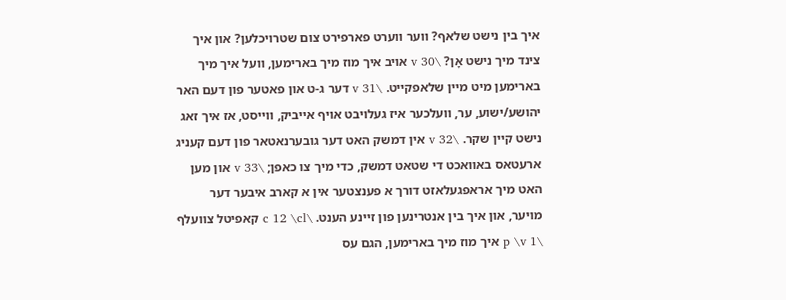איך בין נישט שלאף? ווער ווערט פארפירט צום שטרויכלען? און איך צינד מיך נישט אָן? \v 30 אויב איך מוז מיך בארימען, וועל איך מיך בארימען מיט מיין שלאפקייט. \v 31 דער ג‑ט און פאטער פון דעם האר יהושע/ישוע, ער, וועלכער איז געלויבט אויף אייביק, ווייסט, אז איך זאג נישט קיין שקר. \v 32 אין דמשק האט דער גובערנאטאר פון דעם קעניג ארעטאס באוואכט די שטאט דמשק, כדי מיך צו כאפן; \v 33 און מען האט מיך אראפגעלאזט דורך א פענצטער אין א קארב איבער דער מויער, און איך בין אנטרינען פון זיינע הענט. \c 12 \cl קאפיטל צוועלף \p \v 1 איך מוז מיך בארימען, הגם עס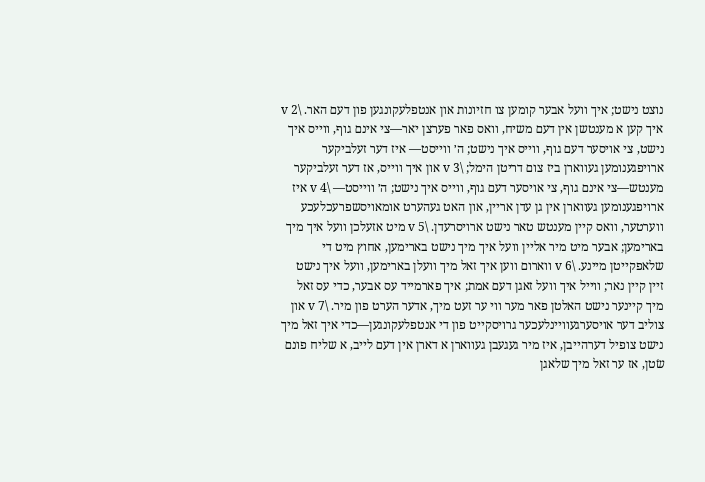נוצט נישט; איך וועל אבער קומען צו חזיונות און אנטפלעקונגען פון דעם האר. \v 2 איך קען א מענטשן אין דעם משיח, וואס פאר פערצן יאר—צי אינם גוף, ווייס איך נישט, צי אויסער דעם גוף, ווייס איך נישט; ה׳ ווייסט— איז דער זעלביקער ארויפגענומען געווארן ביז צום דריטן הימל; \v 3 און איך ווייס, אז דער זעלביקער מענטש—צי אינם גוף, צי אויסער דעם גוף, ווייס איך נישט; ה׳ ווייסט— \v 4 איז ארויפגענומען געווארן אין גן עדן אריין, און האט געהערט אומאויסשפרעכלעכע ווערטער, וואס קיין מענטש טאר נישט ארויסרעדן. \v 5 מיט אזעלכן וועל איך מיך בארימען; אבער מיט מיר אליין וועל איך מיך נישט בארימען, אחוץ מיט די שלאפקייטן מיינע. \v 6 ווארום ווען איך זאל מיך וועלן בארימען, וועל איך נישט זיין קיין נאר; ווייל איך וועל זאגן דעם אמת; איך פארמייד עס אבער, כדי עס זאל מיך קיינער נישט האלטן פאר מער ווי ער זעט מיך, אדער הערט פון מיר. \v 7 און צוליב דער אויסערגעוויינלעכער גרויסקייט פון די אנטפלעקונגען—כדי איך זאל מיך נישט צופיל דערהייבן, איז מיר געגעבן געווארן א דארן אין דעם לייב, א שליח פונם שׂטן, אז ער זאל מיך שלאגן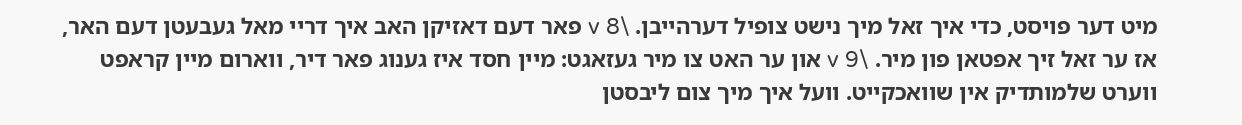מיט דער פויסט, כדי איך זאל מיך נישט צופיל דערהייבן. \v 8 פאר דעם דאזיקן האב איך דריי מאל געבעטן דעם האר, אז ער זאל זיך אפטאן פון מיר. \v 9 און ער האט צו מיר געזאגט: מיין חסד איז גענוג פאר דיר, ווארום מיין קראפט ווערט שלמותדיק אין שוואכקייט. וועל איך מיך צום ליבסטן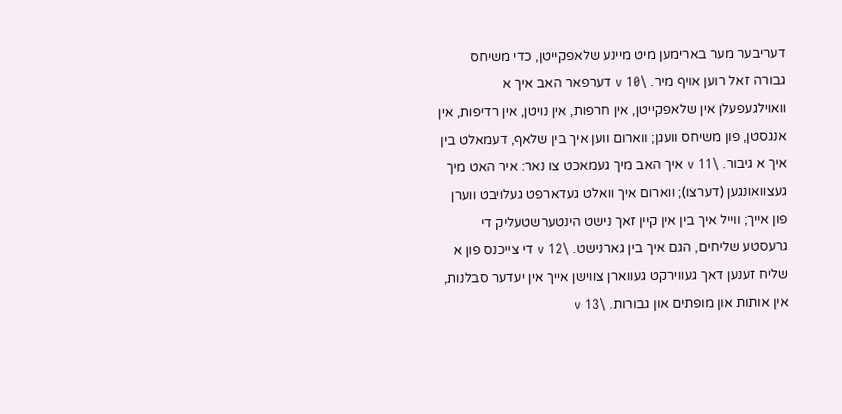דעריבער מער בארימען מיט מיינע שלאפקייטן, כדי משיחס גבורה זאל רוען אויף מיר. \v 10 דערפאר האב איך א וואוילגעפעלן אין שלאפקייטן, אין חרפות, אין נויטן, אין רדיפות, אין אנגסטן, פון משיחס וועגן; ווארום ווען איך בין שלאף, דעמאלט בין איך א גיבור. \v 11 איך האב מיך געמאכט צו נאר: איר האט מיך געצוואונגען (דערצו); ווארום איך וואלט געדארפט געלויבט ווערן פון אייך; ווייל איך בין אין קיין זאך נישט הינטערשטעליק די גרעסטע שליחים, הגם איך בין גארנישט. \v 12 די צייכנס פון א שליח זענען דאך געווירקט געווארן צווישן אייך אין יעדער סבלנות, אין אותות און מופתים און גבורות. \v 13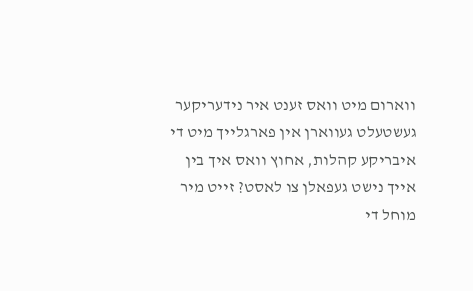ווארום מיט וואס זענט איר נידעריקער געשטעלט געווארן אין פארגלייך מיט די איבריקע קהלות, אחוץ וואס איך בין אייך נישט געפאלן צו לאסט? זייט מיר מוחל די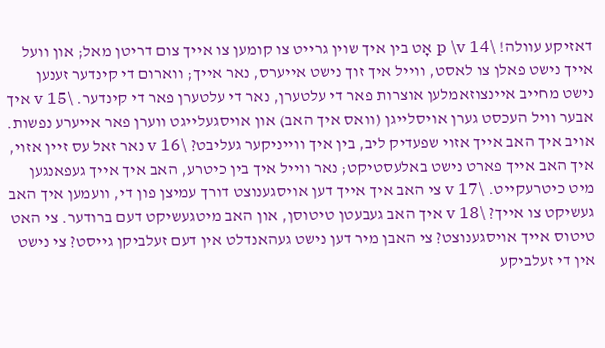דאזיקע עוולה! \p \v 14 אָט בין איך שוין גרייט צו קומען צו אייך צום דריטן מאל; און וועל אייך נישט פאלן צו לאסט, ווייל איך זוך נישט אייערס, נאר אייך; ווארום די קינדער זענען נישט מחייב איינצוזאמלען אוצרות פאר די עלטערן, נאר די עלטערן פאר די קינדער. \v 15 איך אבער וויל העכסט גערן אויסלייגן (וואס איך האב) און אויסגעלייגט ווערן פאר אייערע נפשות. אויב איך האב אייך אזוי שפעדיק ליב, בין איך ווייניקער געליבט? \v 16 נאר זאל עס זיין אזוי, איך האב אייך פארט נישט באלעסטיקט; נאר ווייל איך בין כיטרע, האב איך אייך געפאנגען מיט כיטרעקייט. \v 17 צי האב איך אייך דען אויסגענוצט דורך עמיצן פון די, וועמען איך האב געשיקט צו אייך? \v 18 איך האב געבעטן טיטוסן, און האב מיטגעשיקט דעם ברודער. צי האט טיטוס אייך אויסגענוצט? צי האבן מיר דען נישט געהאנדלט אין דעם זעלביקן גייסט? צי נישט אין די זעלביקע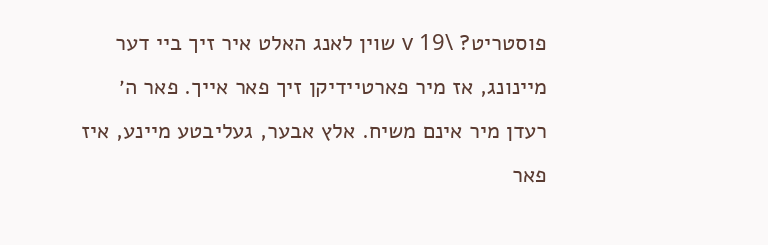פוסטריט? \v 19 שוין לאנג האלט איר זיך ביי דער מיינונג, אז מיר פארטיידיקן זיך פאר אייך. פאר ה׳ רעדן מיר אינם משיח. אלץ אבער, געליבטע מיינע, איז פאר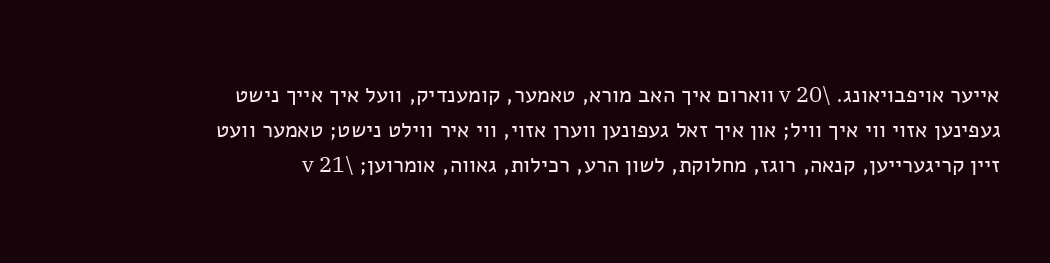אייער אויפבויאונג. \v 20 ווארום איך האב מורא, טאמער, קומענדיק, וועל איך אייך נישט געפינען אזוי ווי איך וויל; און איך זאל געפונען ווערן אזוי, ווי איר ווילט נישט; טאמער וועט זיין קריגערייען, קנאה, רוגז, מחלוקת, לשון הרע, רכילות, גאווה, אומרוען; \v 21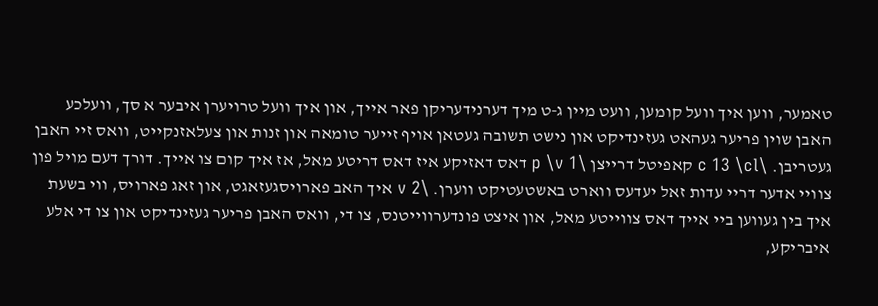טאמער, ווען איך וועל קומען, וועט מיין ג‑ט מיך דערנידעריקן פאר אייך, און איך וועל טרויערן איבער א סך, וועלכע האבן שוין פריער געהאט געזינדיקט און נישט תשובה געטאן אויף זייער טומאה און זנות און צעלאזנקייט, וואס זיי האבן געטריבן. \c 13 \cl קאפיטל דרייצן \p \v 1 דאס דאזיקע איז דאס דריטע מאל, אז איך קום צו אייך. דורך דעם מויל פון צוויי אדער דריי עדות זאל יעדעס ווארט באשטעטיקט ווערן. \v 2 איך האב פארויסגעזאגט, און זאג פארויס, ווי בשעת איך בין געווען ביי אייך דאס צווייטע מאל, און איצט פונדערווייטנס, צו די, וואס האבן פריער געזינדיקט און צו די אלע איבריקע,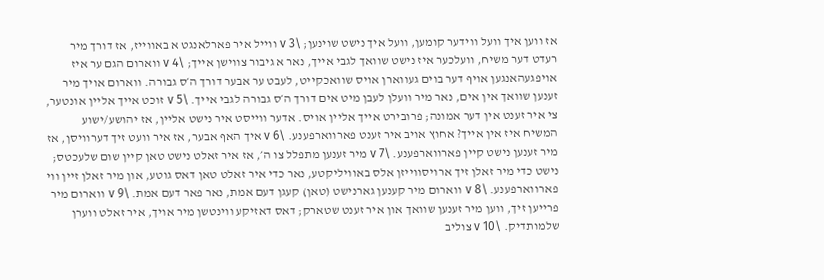אז ווען איך וועל ווידער קומען, וועל איך נישט שוינען; \v 3 ווייל איר פארלאנגט א באווייז, אז דורך מיר רעדט דער משיח, וועלכער איז נישט שוואך לגבי אייך, נאר א גיבור צווישן אייך; \v 4 ווארום הגם ער איז אויפגעהאנגען אויף דער בוים געווארן אויס שוואכקייט, לעבט ער אבער דורך ה׳ס גבורה. ווארום אויך מיר זענען שוואך אין אים, נאר מיר וועלן לעבן מיט אים דורך ה׳ס גבורה לגבי אייך. \v 5 זוכט אייך אליין אונטער, צי איר זענט אין דער אמונה; פרובירט אייך אליין אויס. אדער ווייסט איר נישט אליין, אז יהושע/ישוע המשיח איז אין אייך? אחוץ אויב איר זענט פארווארפענע. \v 6 איך האף אבער, אז איר וועט זיך דערוויסן, אז מיר זענען נישט קיין פארווארפענע. \v 7 מיר זענען מתפלל צו ה׳, אז איר זאלט נישט טאן קיין שום שלעכטס; נישט כדי מיר זאלן זיך ארויסווייזן אלס באוויליקטע, נאר כדי איר זאלט טאן דאס גוטע, און מיר זאלן זיין ווי פארווארפענע. \v 8 ווארום מיר קענען גארנישט (טאן) קעגן דעם אמת, נאר פאר דעם אמת. \v 9 ווארום מיר פרייען זיך, ווען מיר זענען שוואך און איר זענט שטארק; דאס דאזיקע ווינטשן מיר אויך, איר זאלט ווערן שלמותדיק. \v 10 צוליב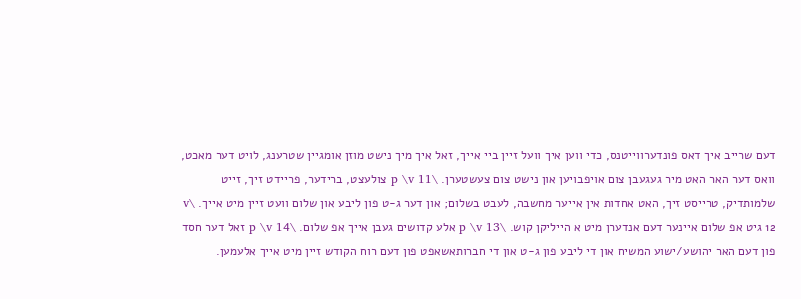דעם שרייב איך דאס פונדערווייטנס, כדי ווען איך וועל זיין ביי אייך, זאל איך מיך נישט מוזן אומגיין שטרענג, לויט דער מאכט, וואס דער האר האט מיר געגעבן צום אויפבויען און נישט צום צעשטערן. \p \v 11 צולעצט, ברידער, פריידט זיך, זייט שלמותדיק, טרייסט זיך, האט אחדות אין אייער מחשבה, לעבט בשלום; און דער ג‑ט פון ליבע און שלום וועט זיין מיט אייך. \v 12 גיט אפ שלום איינער דעם אנדערן מיט א הייליקן קוש. \p \v 13 אלע קדושים געבן אייך אפ שלום. \p \v 14 זאל דער חסד פון דעם האר יהושע/ישוע המשיח און די ליבע פון ג‑ט און די חברותאשאפט פון דעם רוח הקודש זיין מיט אייך אלעמען.